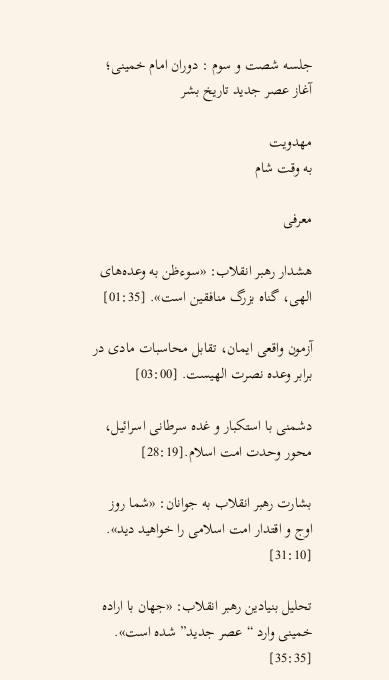جلسه شصت و سوم : دوران امام خمینی؛ آغاز عصر جدید تاریخ بشر

مهدویت
به وقت شام

معرفی

هشدار رهبر انقلاب: «سوءظن به وعده‌های الهی، گناه بزرگ منافقین است». [01:35]

آزمون واقعی ایمان، تقابل محاسبات مادی در برابر وعده نصرت الهیست. [03:00]

دشمنی با استکبار و غده سرطانی اسرائیل، محور وحدت امت اسلام.[28:19]

بشارت رهبر انقلاب به جوانان: «شما روز اوج و اقتدار امت اسلامی را خواهید دید». [31:10]

تحلیل بنیادین رهبر انقلاب: «جهان با اراده خمینی وارد “عصر جدید” شده است». [35:35]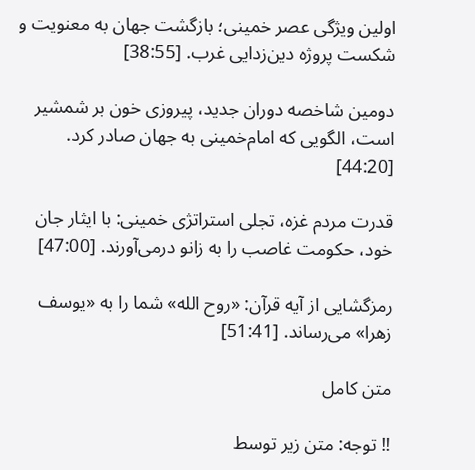اولین ویژگی عصر خمینی؛ بازگشت جهان به معنویت و شکست پروژه دین‌زدایی غرب. [38:55]

دومین شاخصه دوران جدید، پیروزی خون بر شمشیر است، الگویی که امام‌خمینی به جهان صادر کرد. [44:20]

قدرت مردم غزه، تجلی استراتژی خمینی: با ایثار جان خود، حکومت غاصب را به زانو درمی‌آورند. [47:00]

رمزگشایی از آیه قرآن: «روح الله» شما را به «یوسف زهرا» می‌رساند. [51:41]

متن کامل

‼ توجه: متن زير توسط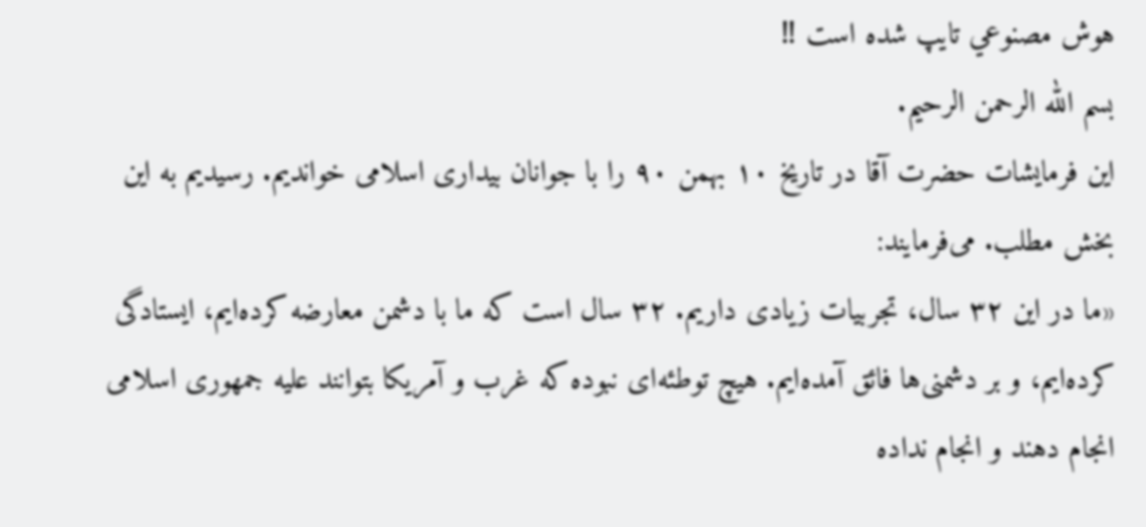هوش مصنوعي تايپ شده است ‼
بسم الله الرحمن الرحیم.
این‌ فرمایشات حضرت آقا در تاریخ ۱۰ بهمن ۹۰ را با جوانان بیداری اسلامی خواندیم. رسیدیم به این بخش مطلب. می‌فرمایند:
«ما در این ۳۲ سال، تجربیات زیادی داریم. ۳۲ سال است که ما با دشمن معارضه کرده‌ایم، ایستادگی کرده‌ایم، و بر دشمنی‌ها فائق آمده‌ایم. هیچ توطئه‌ای نبوده که غرب و آمریکا بتوانند علیه جمهوری اسلامی انجام دهند و انجام نداده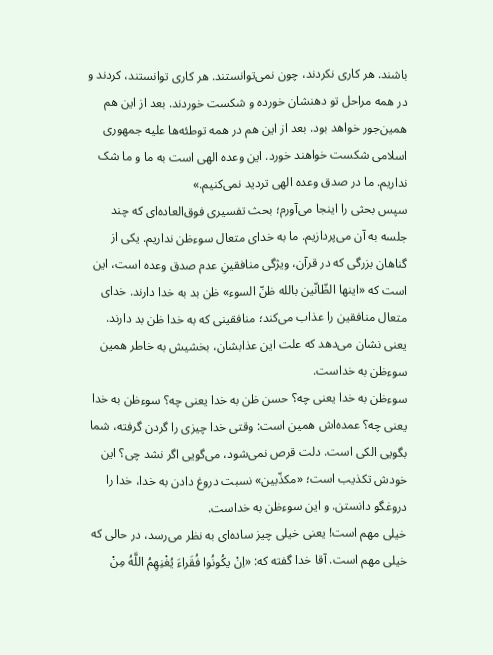باشند. هر کاری نکردند، چون نمی‌توانستند. هر کاری توانستند، کردند و در همه مراحل تو دهنشان خورده و شکست خوردند. بعد از این هم همین‌جور خواهد بود. بعد از این هم در همه توطئه‌ها علیه جمهوری اسلامی شکست خواهند خورد. این وعده الهی است به ما و ما شک نداریم. ما در صدق وعده الهی تردید نمی‌کنیم.»
سپس بحثی را اینجا می‌آورم؛ بحث تفسیری فوق‌العاده‌ای که چند جلسه به آن می‌پردازیم. ما به خدای متعال سوءظن نداریم. یکی از گناهان بزرگی که در قرآن، ویژگی منافقینِ عدم صدق وعده است، این است که «اینها الظّانّین بالله ظنّ السوء» ظن بد به خدا دارند. خدای متعال منافقین را عذاب می‌کند؛ منافقینی که به خدا ظن بد دارند. یعنی نشان می‌دهد که علت این عذابشان، بخشیش به خاطر همین سوءظن به خداست.
سوءظن به خدا یعنی چه؟ حسن ظن به خدا یعنی چه؟ سوءظن به خدا یعنی چه؟ عمده‌اش همین است: وقتی خدا چیزی را گردن گرفته، شما بگویی الکی است. دلت قرص نمی‌شود، می‌گویی اگر نشد چی؟ این خودش تکذیب است؛ «مکذّبین» نسبت دروغ دادن به خدا، خدا را دروغگو دانستن. و این سوءظن به خداست.
خیلی مهم است! یعنی خیلی چیز ساده‌ای به نظر می‌رسد، در حالی که خیلی مهم است. آقا خدا گفته که: «اِنْ یکُونُوا فُقَراءَ یُغْنِهِمُ اللَّهُ مِنْ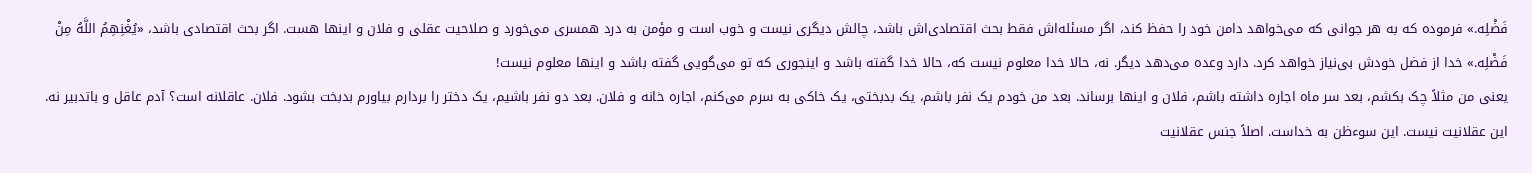فَضْلِه‌.» فرموده که به هر جوانی که می‌خواهد دامن خود را حفظ کند، اگر مسئله‌اش فقط بحث اقتصادی‌اش باشد، چالش دیگری نیست و خوب است و مؤمن به درد همسری می‌خورد و صلاحیت عقلی و فلان و اینها هست. اگر بحث اقتصادی باشد، «یُغْنِهِمُ اللَّهُ مِنْ فَضْلِه‌.» خدا از فضل خودش بی‌نیاز خواهد کرد. دارد وعده می‌دهد دیگر. نه، حالا خدا معلوم نیست که، حالا خدا گفته باشد و اینجوری که تو می‌گویی گفته باشد و اینها معلوم نیست!
یعنی من مثلاً چک بکشم، بعد سر ماه اجاره داشته باشم، فلان و اینها برساند. بعد من خودم یک نفر باشم، یک بدبختی، یک خاکی به سرم می‌کنم، اجاره خانه و فلان. بعد دو نفر باشیم، یک دختر را بردارم بیاورم بدبخت بشود. فلان. عاقلانه است؟ آدم عاقل و باتدبیر نه. این عقلانیت نیست. این سوءظن به خداست. اصلاً جنس عقلانیت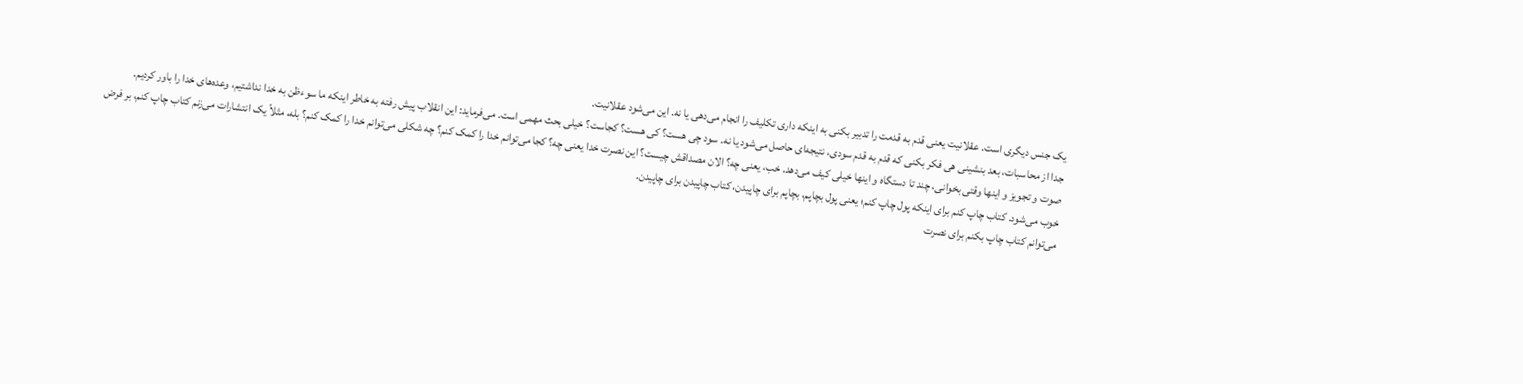یک جنس دیگری است. عقلانیت یعنی قدم به قدمت را تدبیر بکنی به اینکه داری تکلیف را انجام می‌دهی یا نه. این می‌شود عقلانیت.
جدا از محاسبات، بعد بنشینی هی فکر بکنی که قدم به قدم سودی، نتیجه‌ای حاصل می‌شود یا نه. سود چی هست؟ کی هست؟ کجاست؟ خیلی بحث مهمی است. می‌فرماید: این انقلاب پیش رفته به خاطر اینکه ما سوءظن به خدا نداشتیم، وعده‌های خدا را باور کردیم.
صوت و تجویز و اینها وقتی بخوانی، چند تا دستگاه و اینها خیلی کیف می‌دهد. خب، یعنی چه؟ الان مصداقش چیست؟ این نصرت خدا یعنی چه؟ کجا می‌توانم خدا را کمک کنم؟ چه شکلی می‌توانم خدا را کمک کنم؟ بله، مثلاً یک انتشارات می‌زنم کتاب چاپ کنم، بر فرض خوب می‌شود. کتاب چاپ کنم برای اینکه پول چاپ کنم؛ یعنی پول بچاپم، بچاپم برای چاپیدن، کتاب چاپیدن برای چاپیدن.
می‌توانم کتاب چاپ بکنم برای نصرت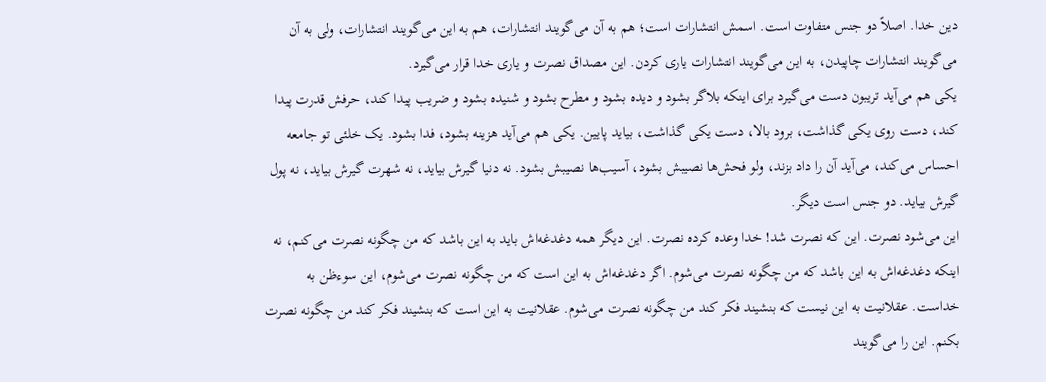دین خدا. اصلاً دو جنس متفاوت است. اسمش انتشارات است؛ هم به آن می‌گویند انتشارات، هم به این می‌گویند انتشارات، ولی به آن می‌گویند انتشارات چاپیدن، به این می‌گویند انتشارات یاری کردن. این مصداق نصرت و یاری خدا قرار می‌گیرد.
یکی هم می‌آید تریبون دست می‌گیرد برای اینکه بلاگر بشود و دیده بشود و مطرح بشود و شنیده بشود و ضریب پیدا کند، حرفش قدرت پیدا کند، دست روی یکی گذاشت، برود بالا، دست یکی گذاشت، بیاید پایین. یکی هم می‌آید هزینه بشود، فدا بشود. یک خلئی تو جامعه احساس می‌کند، می‌آید آن را داد بزند، ولو فحش‌ها نصیبش بشود، آسیب‌ها نصیبش بشود. نه دنیا گیرش بیاید، نه شهرت گیرش بیاید، نه پول گیرش بیاید. دو جنس است دیگر.
این می‌شود نصرت. این که نصرت شد! خدا وعده کرده نصرت. این دیگر همه دغدغه‌اش باید به این باشد که من چگونه نصرت می‌کنم، نه اینکه دغدغه‌اش به این باشد که من چگونه نصرت می‌شوم. اگر دغدغه‌اش به این است که من چگونه نصرت می‌شوم، این سوءظن به خداست. عقلانیت به این نیست که بنشیند فکر کند من چگونه نصرت می‌شوم. عقلانیت به این است که بنشیند فکر کند من چگونه نصرت بکنم. این را می‌گویند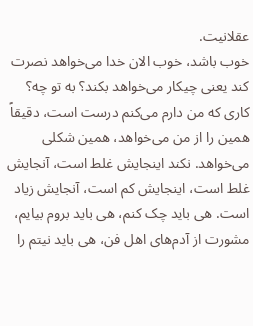عقلانیت.
خوب باشد، خوب الان خدا می‌خواهد نصرت کند یعنی چیکار می‌خواهد بکند؟ به تو چه؟ کاری که من دارم می‌کنم درست است، دقیقاً همین را از من می‌خواهد، همین شکلی می‌خواهد. نکند اینجایش غلط است، آنجایش غلط است، اینجایش کم است، آنجایش زیاد است. هی باید چک کنم، هی باید بروم بیایم، مشورت از آدم‌های اهل فن، هی باید نیتم را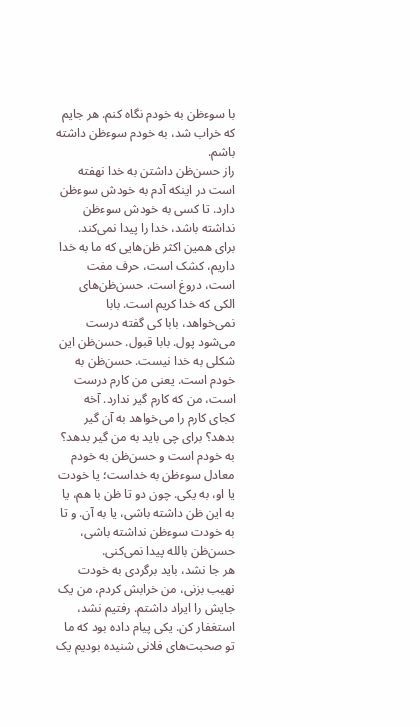با سوءظن به خودم نگاه کنم. هر جایم که خراب شد، به خودم سوءظن داشته باشم.
راز حسن‌ظن داشتن به خدا نهفته است در اینکه آدم به خودش سوءظن دارد. تا کسی به خودش سوءظن نداشته باشد، خدا را پیدا نمی‌کند. برای همین اکثر ظن‌هایی که ما به خدا داریم، کشک است، حرف مفت است، دروغ است. حسن‌ظن‌های الکی که خدا کریم است. بابا نمی‌خواهد، بابا کی گفته درست می‌شود پول. بابا قبول. حسن‌ظن این شکلی به خدا نیست. حسن‌ظن به خودم است. یعنی من کارم درست است، من که کارم گیر ندارد. آخه کجای کارم را می‌خواهد به آن گیر بدهد؟ برای چی باید به من گیر بدهد؟ به خودم است و حسن‌ظن به خودم معادل سوءظن به خداست؛ یا خودت یا او، به یکی. چون دو تا ظن با هم، یا به این ظن داشته باشی، یا به آن. و تا به خودت سوءظن نداشته باشی، حسن‌ظن بالله پیدا نمی‌کنی.
هر جا نشد، باید برگردی به خودت نهیب بزنی، من خرابش کردم، من یک جایش را ایراد داشتم. رفتیم نشد، استغفار کن. یکی پیام داده بود که ما تو صحبت‌های فلانی شنیده بودیم یک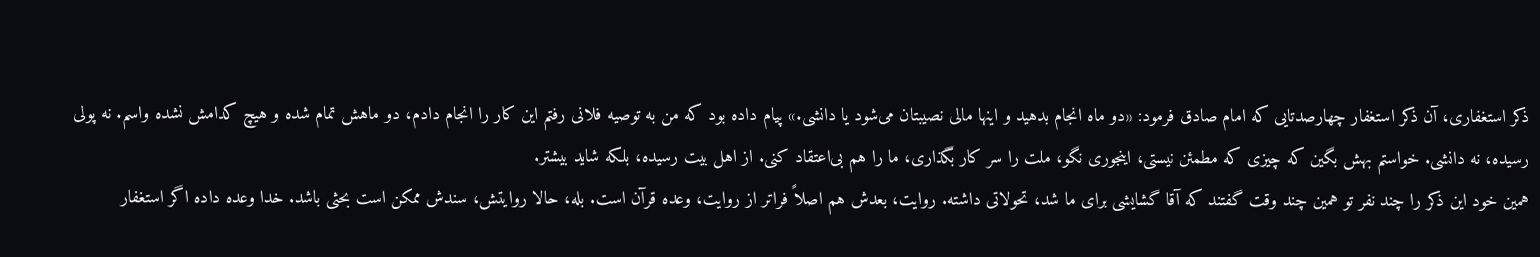ذکر استغفاری، آن ذکر استغفار چهارصدتایی که امام صادق فرمود: «دو ماه انجام بدهید و اینها مالی نصیبتان می‌شود یا دانشی.» پیام داده بود که من به توصیه فلانی رفتم این کار را انجام دادم، دو ماهش تمام شده و هیچ کدامش نشده واسم. نه پولی رسیده، نه دانشی. خواستم بهش بگین که چیزی که مطمئن نیستی، اینجوری نگو، ملت را سر کار بگذاری، ما را هم بی‌اعتقاد کنی. از اهل بیت رسیده، بلکه شاید بیشتر.
همین خود این ذکر را چند نفر تو همین چند وقت گفتند که آقا گشایشی برای ما شد، تحولاتی داشته. روایت، بعدش هم اصلاً فراتر از روایت، وعده قرآن است. بله، حالا روایتش، سندش ممکن است بحثی باشد. خدا وعده داده اگر استغفار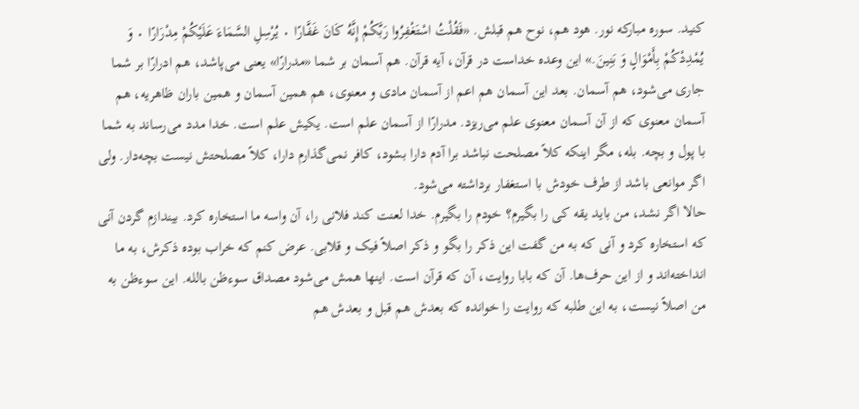کنید. سوره مبارکه نور. هود هم، نوح هم قبلش. «فَقُلْتُ اسْتَغْفِرُوا رَبَّکُمْ إِنَّهُ کَانَ غَفَّارًا ۰ یُرْسِلِ السَّمَاءَ عَلَیْکُمْ مِدْرَارًا ۰ وَ یُمْدِدْکُمْ بِأَمْوَالٍ وَ بَنِینَ.» این وعده خداست در قرآن، آیه قرآن. هم آسمان بر شما «مدرارًا» یعنی می‌پاشد، هم ادرارًا بر شما جاری می‌شود، هم آسمان. بعد این آسمان هم اعم از آسمان مادی و معنوی، هم همین آسمان و همین باران ظاهریه، هم آسمان معنوی که از آن آسمان معنوی علم می‌ریزد. مدرارًا از آسمان علم است. یکیش علم است. خدا مدد می‌رساند به شما با پول و بچه. بله، مگر اینکه کلاً مصلحت نباشد برا آدم دارا بشود، کافر نمی‌گذارم دارا، کلاً مصلحتش نیست بچه‌دار. ولی اگر موانعی باشد از طرف خودش با استغفار برداشته می‌شود.
حالا اگر نشد، من باید یقه کی را بگیرم؟ خودم را بگیرم. خدا لعنت کند فلانی را، آن واسه ما استخاره کرد. بیندازم گردن آنی که استخاره کرد و آنی که به من گفت این ذکر را بگو و ذکر اصلاً فیک و قلابی. عرض کنم که خراب بوده ذکرش، به ما انداخته‌اند و از این حرف‌ها. آن که بابا روایت، آن که قرآن است. اینها همش می‌شود مصداق سوءظن بالله. این سوءظن به من اصلاً نیست، به این طلبه که روایت را خوانده که بعدش هم قبل و بعدش هم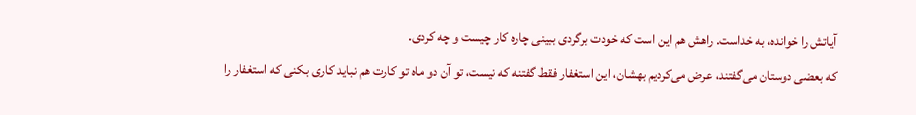آیاتش را خوانده، به خداست. راهش هم این است که خودت برگردی ببینی چاره کار چیست و چه کردی.
که بعضی دوستان می‌گفتند، عرض می‌کردیم بهشان، این استغفار فقط گفتنه که نیست، تو آن دو ماه تو کارت هم نباید کاری بکنی که استغفار را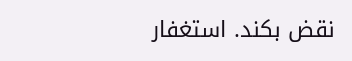نقض بکند. استغفار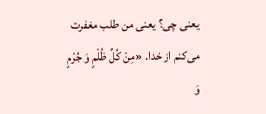یعنی چی؟ یعنی من طلب مغفرت می‌کنم از خدا. «مِنْ کُلِّ ظُلْمٍ وَ جُرْمٍ وَ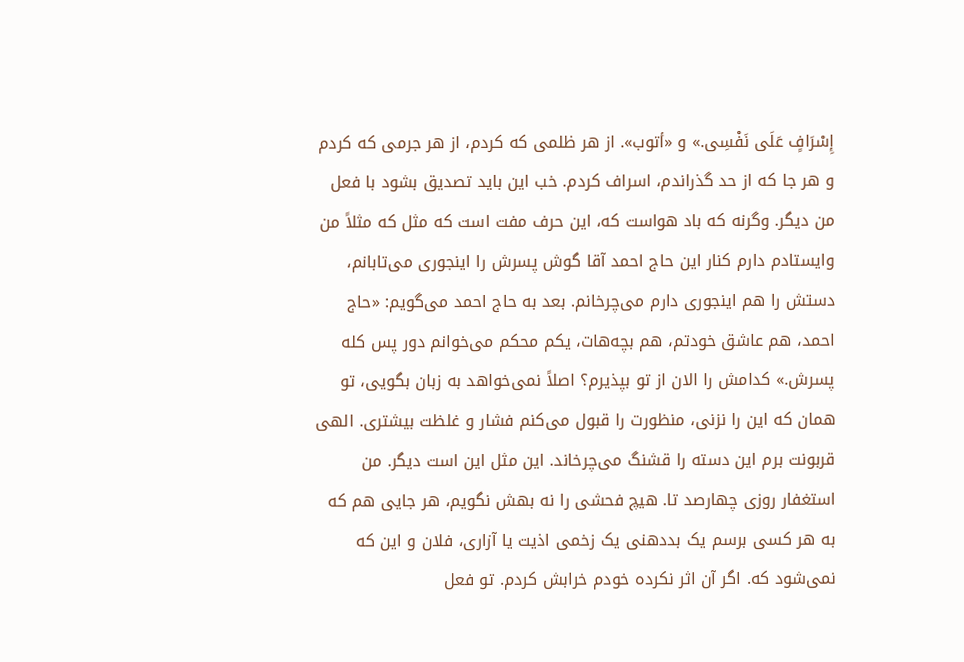إِسْرَافٍ عَلَى نَفْسِی.» و «أتوب». از هر ظلمی که کردم، از هر جرمی که کردم و هر جا که از حد گذراندم، اسراف کردم. خب این باید تصدیق بشود با فعل من دیگر. وگرنه که باد هواست که، این حرف مفت است که مثل که مثلاً من وایستادم دارم کنار این حاج احمد آقا گوش پسرش را اینجوری می‌تابانم، دستش را هم اینجوری دارم می‌چرخانم. بعد به حاج احمد می‌گویم: «حاج احمد، هم عاشق خودتم، هم بچه‌هات، یکم محکم می‌خوانم دور پس کله پسرش.» کدامش را الان از تو بپذیرم؟ اصلاً نمی‌خواهد به زبان بگویی، تو همان که این را نزنی، منظورت را قبول می‌کنم فشار و غلظت بیشتری. الهی قربونت برم این دسته را قشنگ می‌چرخاند. این مثل این است دیگر. من استغفار روزی چهارصد تا. هیچ فحشی را نه بهش نگویم، هر جایی هم که به هر کسی برسم یک بددهنی یک زخمی اذیت یا آزاری، فلان و این که نمی‌شود که. اگر آن اثر نکرده خودم خرابش کردم. تو فعل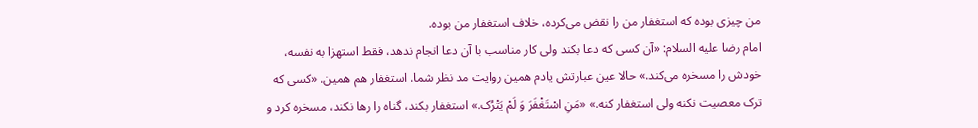من چیزی بوده که استغفار من را نقض می‌کرده، خلاف استغفار من بوده.
امام رضا علیه السلام: «آن کسی که دعا بکند ولی کار مناسب با آن دعا انجام ندهد، فقط استهزا به نفسه، خودش را مسخره می‌کند.» حالا عین عبارتش یادم همین روایت مد نظر شما. استغفار هم همین. «کسی که ترک معصیت نکنه ولی استغفار کنه.» «مَنِ اسْتَغْفَرَ وَ لَمْ یَتْرُک.» استغفار بکند، گناه را رها نکند، مسخره کرد و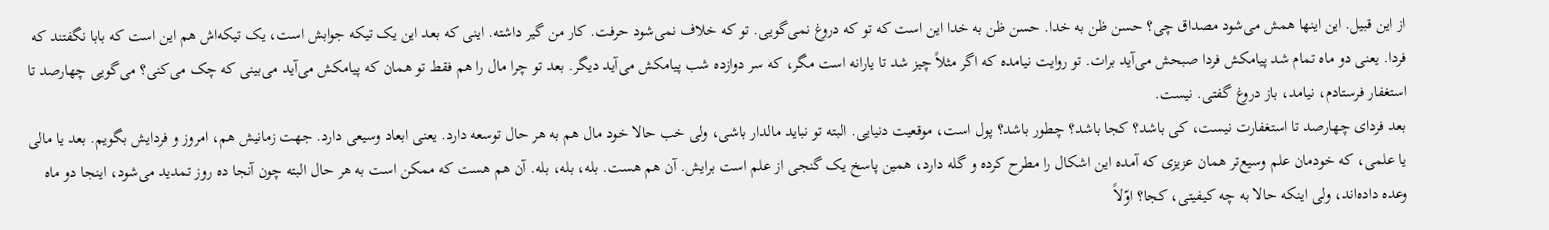از این قبیل. این اینها همش می‌شود مصداق چی؟ حسن ظن به خدا. حسن ظن به خدا این است که تو که دروغ نمی‌گویی. تو که خلاف نمی‌شود حرفت. کار من گیر داشته. اینی که بعد این یک تیکه جوابش است، یک تیکه‌اش هم این است که بابا نگفتند که فردا. یعنی دو ماه تمام شد پیامکش فردا صبحش می‌‌آید برات. تو روایت نیامده که اگر مثلاً چیز شد تا یارانه است مگر، که سر دوازده شب پیامکش می‌آید دیگر. بعد تو چرا مال را هم فقط تو همان که پیامکش می‌آید می‌بینی که چک می‌کنی؟ می‌گویی چهارصد تا استغفار فرستادم، نیامد، باز دروغ گفتی. نیست.
بعد فردای چهارصد تا استغفارت نیست، کی باشد؟ کجا باشد؟ چطور باشد؟ پول است، موقعیت دنیایی. البته تو نباید مالدار باشی، ولی خب حالا خود مال هم به هر حال توسعه دارد. یعنی ابعاد وسیعی دارد. جهت زمانیش هم، امروز و فردایش بگویم. بعد یا مالی یا علمی، که خودمان علم وسیع‌تر همان عزیزی که آمده این اشکال را مطرح کرده و گله دارد، همین پاسخ یک گنجی از علم است برایش. آن هم هست. بله، بله، بله. آن هم هست که ممکن است به هر حال البته چون آنجا ده روز تمدید می‌شود، اینجا دو ماه وعده داده‌اند، ولی اینکه حالا به چه کیفیتی، کجا؟ اوّلاً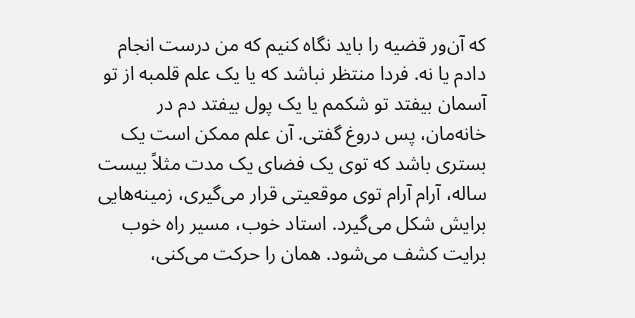که آن‌ور قضیه را باید نگاه کنیم که من درست انجام دادم یا نه. فردا منتظر نباشد که یا یک علم قلمبه از تو آسمان بیفتد تو شکمم یا یک پول بیفتد دم در خانه‌مان، پس دروغ گفتی. آن علم ممکن است یک بستری باشد که توی یک فضای یک مدت مثلاً بیست ساله، آرام آرام توی موقعیتی قرار می‌گیری، زمینه‌هایی برایش شکل می‌گیرد. استاد خوب، مسیر راه خوب برایت کشف می‌شود. همان را حرکت می‌کنی،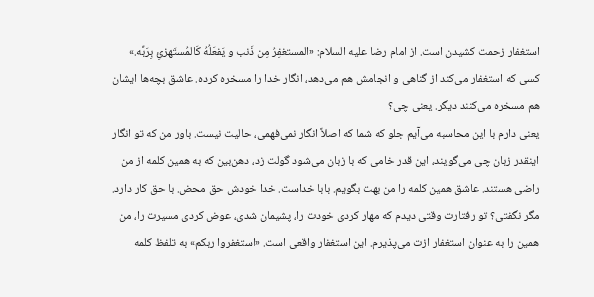استغفار زحمت کشیدن است. از امام رضا علیه السلام: «المستغفِرُ مِن ذَنب و یَفعَلُهُ کَالمُستَهزئِ بِرَبِّه.» کسی که استغفار می‌کند از گناهی و انجامش هم می‌دهد، انگار خدا را مسخره کرده. عاشق بچه‌ها ایشان هم مسخره می‌کنند دیگر. یعنی چی؟
یعنی دارم با این محاسبه می‌آیم جلو که شما که اصلاً انگار نمی‌فهمی، حالیت نیست. باور من که تو انگار اینقدر زبان چی می‌گویند، این قدر خامی که با زبان می‌شود گولت زد، دهن‌بین که به همین کلمه از من راضی هستند. عاشق همین کلمه را من بهت بگویم. بابا خداست. خدا خودش حق محض. با حق کار دارد. مگر نگفتی؟ تو رفتارت وقتی دیدم که مهار کردی خودت را، پشیمان شدی، عوض کردی مسیرت را، من همین را به عنوان استغفار ازت می‌پذیرم. این استغفار واقعی است. «استغفروا ربکم» به تلفظ کلمه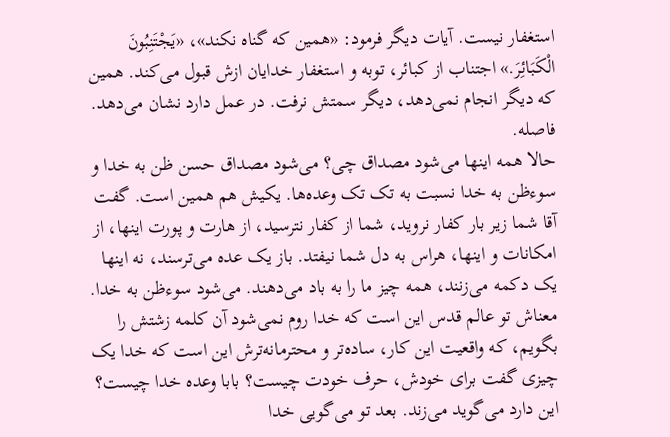استغفار نیست. آیات دیگر فرمود: «همین که گناه نکند»، «یَجْتَنِبُونَ الْكَبَائِرَ.» اجتناب از کبائر، توبه و استغفار خدایان ازش قبول می‌کند. همین که دیگر انجام نمی‌دهد، دیگر سمتش نرفت. در عمل دارد نشان می‌دهد. فاصله.
حالا همه اینها می‌شود مصداق چی؟ می‌شود مصداق حسن ظن به خدا و سوءظن به خدا نسبت به تک تک وعده‌ها. یکیش هم همین است. گفت آقا شما زیر بار کفار نروید، شما از کفار نترسید، از هارت و پورت اینها، از امکانات و اینها، هراس به دل شما نیفتد. باز یک عده می‌ترسند، نه اینها یک دکمه می‌زنند، همه چیز ما را به باد می‌دهند. می‌شود سوءظن به خدا. معناش تو عالم قدس این است که خدا روم نمی‌شود آن کلمه زشتش را بگویم، که واقعیت این کار، ساده‌تر و محترمانه‌ترش این است که خدا یک چیزی گفت برای خودش، حرف خودت چیست؟ بابا وعده خدا چیست؟ این دارد می‌گوید می‌زند. بعد تو می‌گویی خدا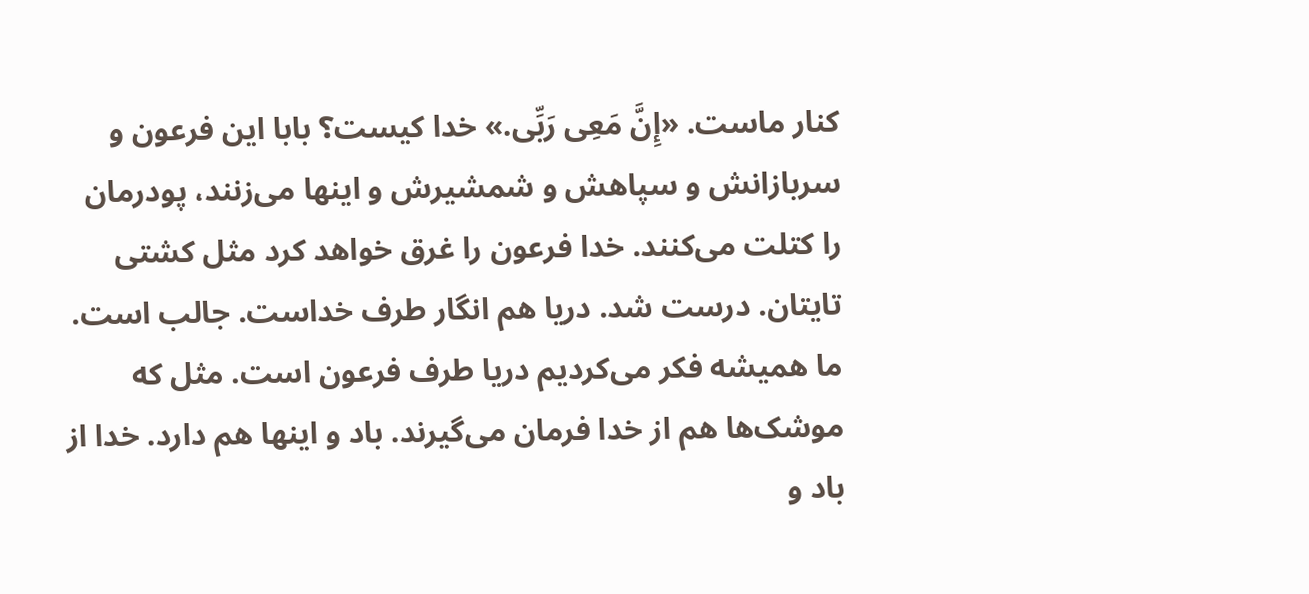کنار ماست. «إِنَّ مَعِی رَبِّی.» خدا کیست؟ بابا این فرعون و سربازانش و سپاهش و شمشیرش و اینها می‌زنند، پودرمان را کتلت می‌کنند. خدا فرعون را غرق خواهد کرد مثل کشتی تایتان. درست شد. دریا هم انگار طرف خداست. جالب است. ما همیشه فکر می‌کردیم دریا طرف فرعون است. مثل که موشک‌ها هم از خدا فرمان می‌گیرند. باد و اینها هم دارد. خدا از باد و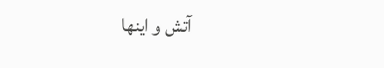آتش و اینها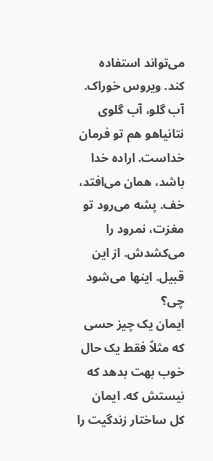می‌تواند استفاده کند. ویروس خوراک. آب گلو، آب گلوی نتانیاهو هم تو فرمان خداست. اراده خدا باشد، همان می‌افتد، خف. پشه می‌رود تو مغزت، نمرود را می‌کشدش. از این قبیل. اینها می‌شود چی؟
ایمان یک چیز حسی که مثلاً فقط یک حال خوب بهت بدهد که نیستش که. ایمان کل ساختار زندگیت را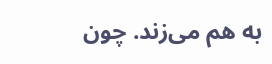به هم می‌زند. چون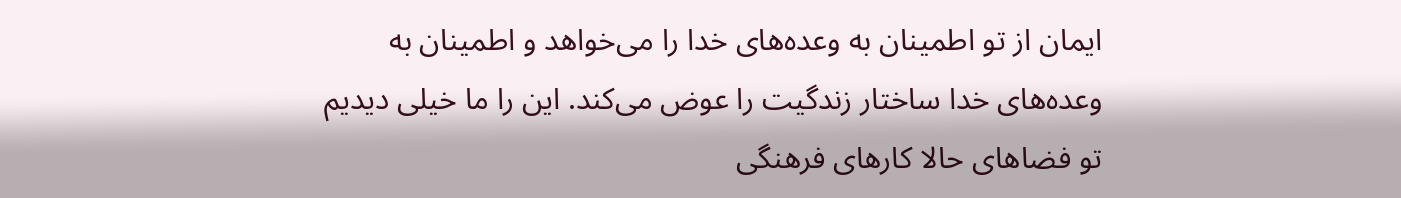ایمان از تو اطمینان به وعده‌های خدا را می‌خواهد و اطمینان به وعده‌های خدا ساختار زندگیت را عوض می‌کند. این را ما خیلی دیدیم تو فضاهای حالا کارهای فرهنگی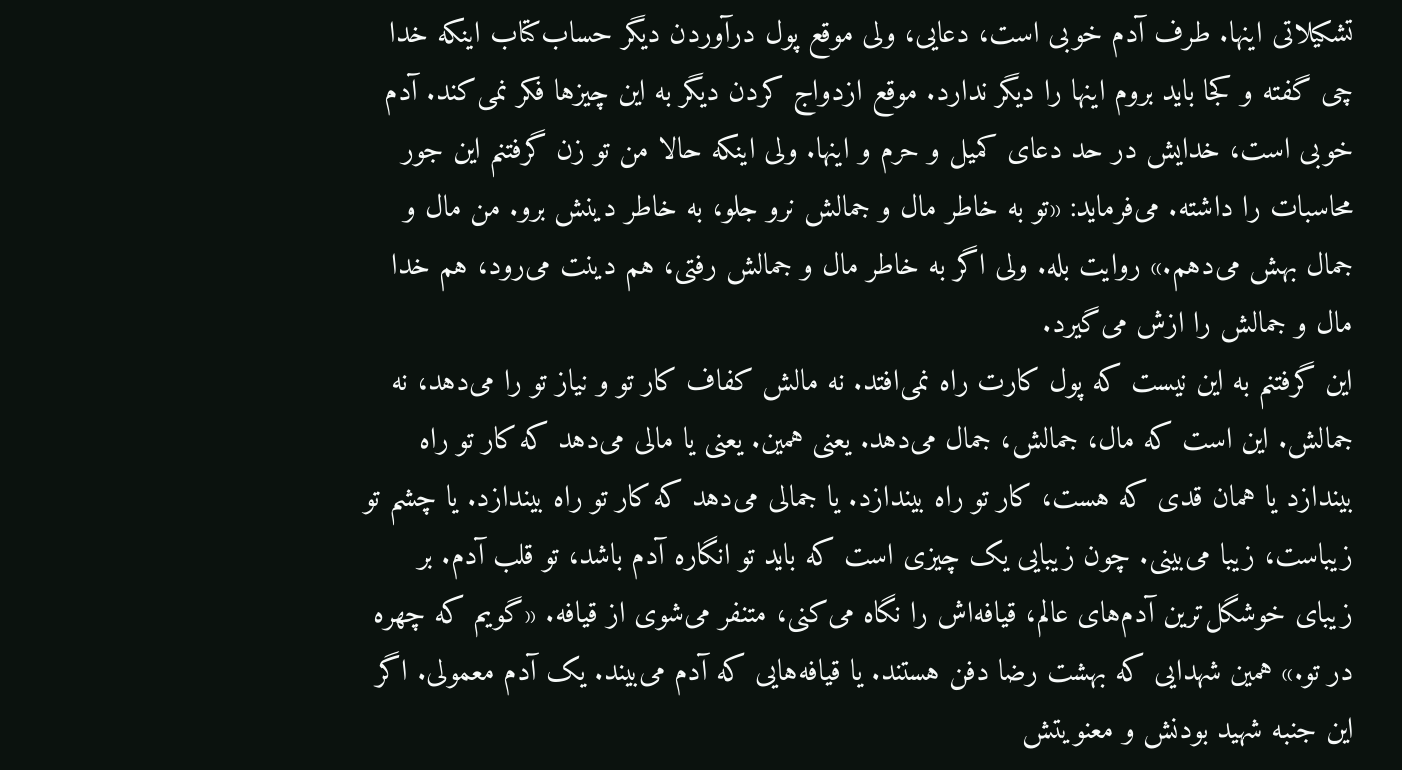تشکیلاتی اینها. طرف آدم خوبی است، دعایی، ولی موقع پول درآوردن دیگر حساب‌کتاب اینکه خدا چی گفته و کجا باید بروم اینها را دیگر ندارد. موقع ازدواج کردن دیگر به این چیزها فکر نمی‌کند. آدم خوبی است، خدایش در حد دعای کمیل و حرم و اینها. ولی اینکه حالا من تو زن گرفتنم این جور محاسبات را داشته. می‌فرماید: «تو به خاطر مال و جمالش نرو جلو، به خاطر دینش برو. من مال و جمال بهش می‌دهم.» روایت بله. ولی اگر به خاطر مال و جمالش رفتی، هم دینت می‌رود، هم خدا مال و جمالش را ازش می‌گیرد.
این گرفتنم به این نیست که پول کارت راه نمی‌افتد. نه مالش کفاف کار تو و نیاز تو را می‌دهد، نه جمالش. این است که مال، جمالش، جمال می‌دهد. یعنی همین. یعنی یا مالی می‌دهد که کار تو راه بیندازد یا همان قدی که هست، کار تو راه بیندازد. یا جمالی می‌دهد که کار تو راه بیندازد. یا چشم تو زیباست، زیبا می‌بینی. چون زیبایی یک چیزی است که باید تو انگاره آدم باشد، تو قلب آدم. بر زیبای خوشگل‌ترین آدم‌های عالم، قیافه‌اش را نگاه می‌کنی، متنفر می‌شوی از قیافه. «گویم که چهره در تو.» همین شهدایی که بهشت رضا دفن هستند. یا قیافه‌هایی که آدم می‌بیند. یک آدم معمولی. اگر این جنبه شهید بودنش و معنویتش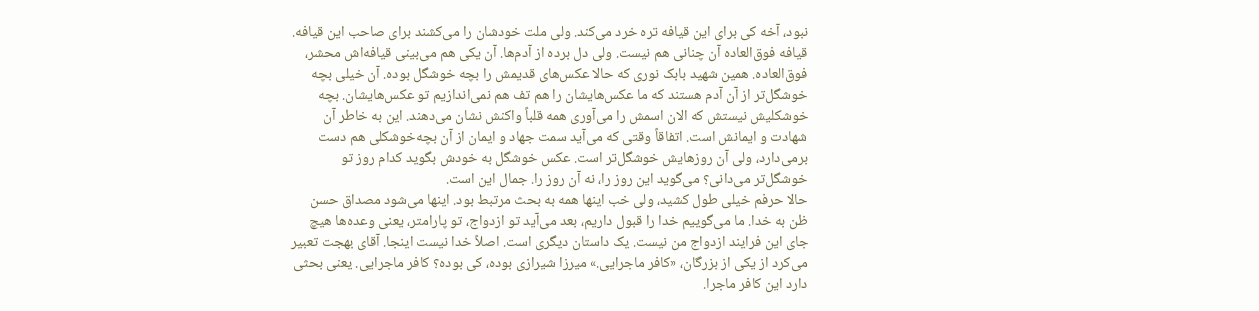نبود، آخه کی برای این قیافه تره خرد می‌کند. ولی ملت خودشان را می‌کشند برای صاحب این قیافه. قیافه فوق‌العاده آن چنانی هم نیست. ولی دل برده از آدم‌ها. آن یکی هم می‌بینی قیافه‌اش محشر، فوق‌العاده. همین شهید بابک نوری که حالا عکس‌های قدیمش را بچه خوشگل بوده. آن خیلی بچه خوشگل‌تر از آن آدم هستند که ما عکس‌هایشان را هم تف هم نمی‌اندازیم تو عکس‌هایشان. بچه خوشکلیش نیستش که الان اسمش را می‌آوری همه قلباً واکنش نشان می‌دهند. این به خاطر آن شهادت و ایمانش است. اتفاقاً وقتی که می‌آید سمت جهاد و ایمان از آن بچه‌خوشکلی هم دست برمی‌دارد، ولی آن روزهایش خوشگل‌تر است. عکس خوشگل به خودش بگوید کدام روز تو خوشگل‌تر می‌دانی؟ می‌گوید این روز را، نه آن روز را. جمال این است.
حالا حرفم خیلی طول کشید، ولی خب اینها همه به بحث مرتبط بود. اینها می‌شود مصداق حسن ظن به خدا. ما می‌گوییم خدا را قبول داریم، بعد می‌آید تو ازدواج، تو پارامتر، یعنی وعده‌ها هیچ جای این فرایند ازدواج من نیست. یک داستان دیگری است. اصلاً خدا نیست اینجا. آقای بهجت تعبیر می‌کرد از یکی از بزرگان، «کافر ماجرایی.» میرزا شیرازی بوده، کی بوده؟ کافر ماجرایی. یعنی بحثی دارد این کافر ماجرا.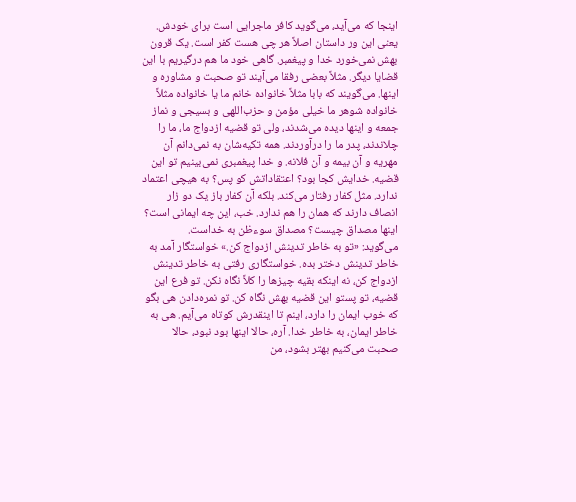اینجا که می‌آید، می‌گوید کافر ماجرایی است برای خودش. یعنی این ور داستان اصلاً هر چی هست کفر است. یک قرون بهش نمی‌خورد خدا و پیغمبر. گاهی خود ما هم درگیریم با این قضایا دیگر. مثلاً بعضی رفقا می‌آیند تو صحبت و مشاوره و اینها. می‌گویند که بابا مثلاً خانواده خانم ما یا خانواده مثلاً خانواده شوهر ما خیلی مؤمن و حزب‌اللهی و بسیجی و نماز جمعه و اینها دیده می‌شدند، ولی تو قضیه ازدواج ما، ما را چلاندند، پدر ما را درآوردند. همه تکیه‌شان به نمی‌دانم آن مهریه و آن بیمه و آن فلانه. و خدا پیغمبری نمی‌بینیم تو این قضیه. خدایش کجا بود؟ اعتقاداتش کو پس؟ به هیچی اعتماد ندارد. مثل کفار رفتار می‌کند. بلکه آن کفار باز یک دو زار انصاف دارند که همان را هم ندارد. خب، این چه ایمانی است؟ اینها مصداق چیست؟ مصداق سوءظن به خداست.
می‌گوید: «تو به خاطر تدینش ازدواج کن.» خواستگار آمد به خاطر تدینش دختر بده. خواستگاری رفتی به خاطر تدینش ازدواج کن، نه اینکه بقیه چیزها را کلاً نگاه نکن. تو فرع این قضیه، تو پستو این قضیه بهش نگاه کن. تو نمره‌دادن هی بگو که خوب ایمان را دارد، اینم تا اینقدرش کوتاه می‌آیم. هی به خاطر ایمان، به خاطر خدا. آره، حالا اینها بود نبود، حالا صحبت می‌کنیم بهتر بشود، من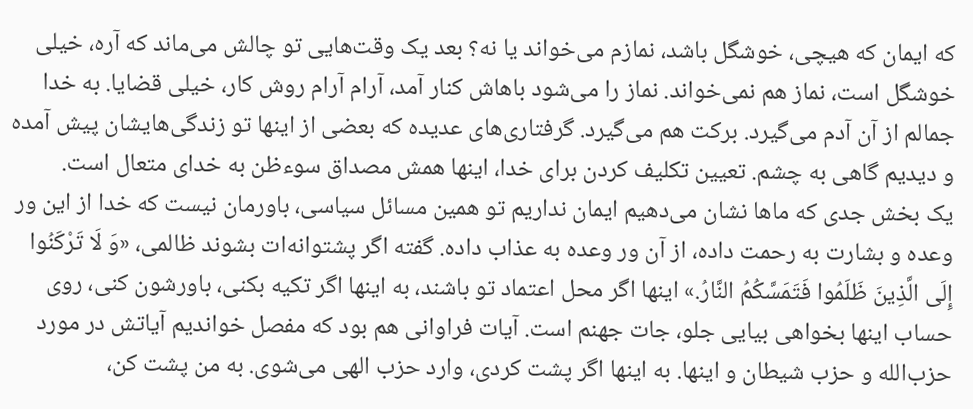که ایمان که هیچی، خوشگل باشد، نمازم می‌خواند یا نه؟ بعد یک وقت‌هایی تو چالش می‌ماند که آره، خیلی خوشگل است، نماز هم نمی‌خواند. نماز را می‌شود باهاش کنار آمد، آرام آرام روش کار، خیلی قضایا. به خدا جمالم از آن آدم می‌گیرد. برکت هم می‌گیرد. گرفتاری‌های عدیده که بعضی از اینها تو زندگی‌هایشان پیش آمده و دیدیم گاهی به چشم. تعیین تکلیف کردن برای خدا، اینها همش مصداق سوءظن به خدای متعال است.
یک بخش جدی که ماها نشان می‌دهیم ایمان نداریم تو همین مسائل سیاسی، باورمان نیست که خدا از این ور وعده و بشارت به رحمت داده، از آن ور وعده به عذاب داده. گفته اگر پشتوانه‌ات بشوند ظالمی، «وَ لَا تَرْکَنُوا إِلَى الَّذِینَ ظَلَمُوا فَتَمَسَّکُمُ النَّارُ.» اینها اگر محل اعتماد تو باشند، به اینها اگر تکیه بکنی، باورشون کنی، روی حساب اینها بخواهی بیایی جلو، جات جهنم است. آیات فراوانی هم بود که مفصل خواندیم آیاتش در مورد حزب‌الله و حزب شیطان و اینها. به اینها اگر پشت کردی، وارد حزب الهی می‌شوی. به من پشت کن،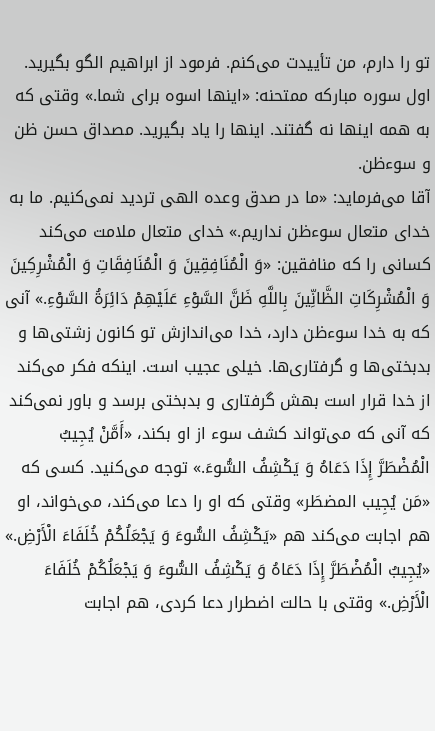تو را دارم، من تأییدت می‌کنم. فرمود از ابراهیم الگو بگیرید. اول سوره مبارکه ممتحنه: «اینها اسوه برای شما.» وقتی که به همه اینها نه گفتند. اینها را یاد بگیرید. مصداق حسن ظن و سوءظن.
آقا می‌فرماید: «ما در صدق وعده الهی تردید نمی‌کنیم. ما به خدای متعال سوءظن نداریم.» خدای متعال ملامت می‌کند کسانی را که منافقین: «وَ الْمُنَافِقِینَ وَ الْمُنَافِقَاتِ وَ الْمُشْرِکِینَ وَ الْمُشْرِکَاتِ الظَّانِّینَ بِاللَّهِ ظَنَّ السَّوْءِ عَلَیْهِمْ دَائِرَةُ السَّوْءِ.» آنی که به خدا سوءظن دارد، خدا می‌اندازش تو کانون زشتی‌ها و بدبختی‌ها و گرفتاری‌ها. خیلی عجیب است. اینکه فکر می‌کند از خدا قرار است بهش گرفتاری و بدبختی برسد و باور نمی‌کند که آنی که می‌تواند کشف سوء از او بکند، «أَمَّنْ یُجِیبُ الْمُضْطَرَّ إِذَا دَعَاهُ وَ یَکْشِفُ السُّوءَ.» توجه می‌کنید. کسی که «مَن یُجِیب المضطَر» وقتی که او را دعا می‌کند، می‌خواند، او هم اجابت می‌کند هم «یَکْشِفُ السُّوءَ وَ یَجْعَلُكُمْ خُلَفَاءَ الْأَرْضِ.» «یُجِیبُ الْمُضْطَرَّ إِذَا دَعَاهُ وَ یَکْشِفُ السُّوءَ وَ یَجْعَلُكُمْ خُلَفَاءَ الْأَرْضِ.» وقتی با حالت اضطرار دعا کردی، هم اجابت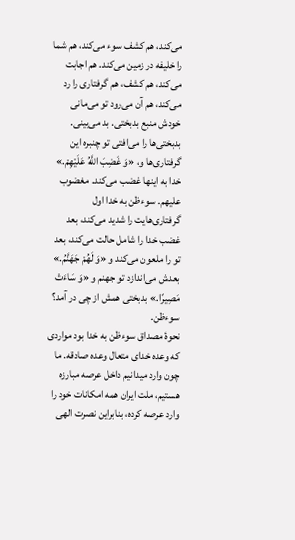می‌کند، هم کشف سوء می‌کند، هم شما را خلیفه در زمین می‌کند. هم اجابت می‌کند، هم کشف، هم گرفتاری را رد می‌کند، هم آن می‌رود تو می‌مانی خودش منبع بدبختی. بد می‌بینی. بدبختی‌ها را می‌افتی تو چنبره این گرفتاری‌ها و، «وَ غَضِبَ اللَّهُ عَلَیْهِمْ.» خدا به اینها غضب می‌کند. مغضوب علیهم. سوءظن به خدا اول گرفتاری‌هایت را شدید می‌کند، بعد غضب خدا را شامل حالت می‌کند، بعد تو را ملعون می‌کند و «وَ لَهُمْ جَهَنَّمُ.» بعدش می‌اندازد تو جهنم و «وَ سَاءَتْ مَصِیرًا.» بدبختی همش از چی در آمد؟ سوءظن.
نحوۀ مصداق سوءظن به خدا بود مواردی که وعده خدای متعال وعده صادقه. ما چون وارد میدانیم داخل عرصه مبارزه هستیم، ملت ایران همه امکانات خود را وارد عرصه کرده، بنابراین نصرت الهی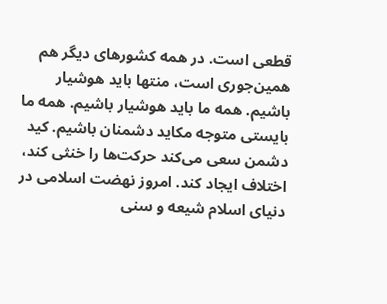قطعی است. در همه کشورهای دیگر هم همین‌جوری است، منتها باید هوشیار باشیم. همه ما باید هوشیار باشیم. همه ما بایستی متوجه مکاید دشمنان باشیم. کید دشمن سعی می‌کند حرکت‌ها را خنثی کند، اختلاف ایجاد کند. امروز نهضت اسلامی در دنیای اسلام شیعه و سنی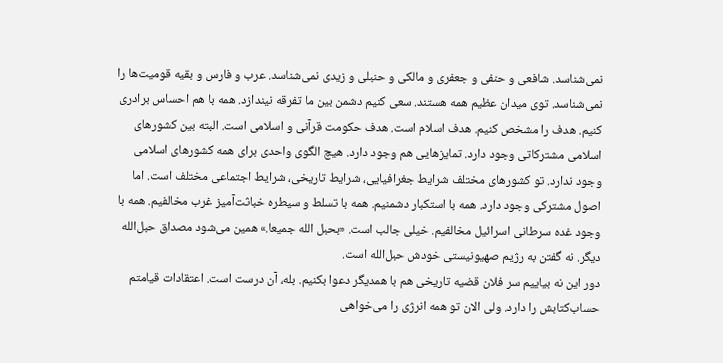نمی‌شناسد. شافعی و حنفی و جعفری و مالکی و حنبلی و زیدی نمی‌شناسد. عرب و فارس و بقیه قومیت‌ها را نمی‌شناسد. توی میدان عظیم همه هستند. سعی کنیم دشمن بین ما تفرقه نیندازد. همه با هم احساس برادری کنیم. هدف را مشخص کنیم. هدف اسلام است. هدف حکومت قرآنی و اسلامی است. البته بین کشورهای اسلامی مشترکاتی وجود دارد. تمایزهایی هم وجود دارد. هیچ الگوی واحدی برای همه کشورهای اسلامی وجود ندارد. تو کشورهای مختلف شرایط جغرافیایی، شرایط تاریخی، شرایط اجتماعی مختلف است. اما اصول مشترکی وجود دارد. همه با استکبار دشمنیم. همه با تسلط و سیطره خباثت‌آمیز غرب مخالفیم. همه با وجود غده سرطانی اسرائیل مخالفیم. خیلی جالب است. «بحبل الله جمیعا.» همین می‌شود مصداق حبل‌الله دیگر. نه گفتن به رژیم صهیونیستی خودش حبل‌الله است.
دور این نه بیاییم سر فلان قضیه تاریخی هم با همدیگر دعوا بکنیم. بله، آن درست است. اعتقادات قیامتم حساب‌کتابش را دارد. ولی الان تو همه انرژی را می‌خواهی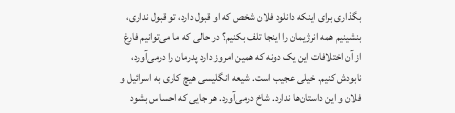بگذاری برای اینکه دانلود فلان شخص که او قبول دارد، تو قبول نداری، بنشینیم همه انرژیمان را اینجا تلف بکنیم؟ در حالی که ما می‌توانیم فارغ از آن اختلافات این یک دونه که همین امروز دارد پدرمان را درمی‌آورد، نابودش کنیم. خیلی عجیب است. شیعه انگلیسی هیچ کاری به اسرائیل و فلان و این داستان‌ها ندارد. شاخ درمی‌آورد. هر جایی که احساس بشود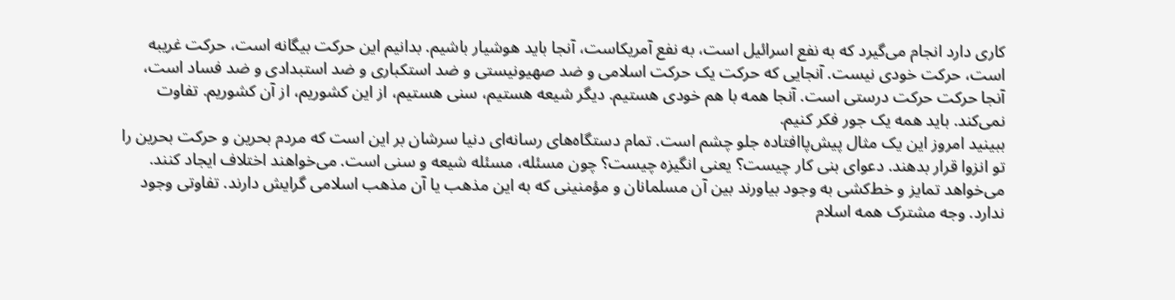کاری دارد انجام می‌گیرد که به نفع اسرائیل است، به نفع آمریکاست، آنجا باید هوشیار باشیم. بدانیم این حرکت بیگانه است، حرکت غریبه است، حرکت خودی نیست. آنجایی که حرکت یک حرکت اسلامی و ضد صهیونیستی و ضد استکباری و ضد استبدادی و ضد فساد است، آنجا حرکت حرکت درستی است. آنجا همه با هم خودی هستیم. دیگر شیعه هستیم، سنی هستیم، از این کشوریم، از آن کشوریم. تفاوت نمی‌کند. باید همه یک جور فکر کنیم.
ببینید امروز این یک مثال پیش‌پاافتاده جلو چشم است. تمام دستگاه‌های رسانه‌ای دنیا سرشان بر این است که مردم بحرین و حرکت بحرین را تو انزوا قرار بدهند. دعوای بنی کار چیست؟ یعنی انگیزه چیست؟ چون مسئله، مسئله شیعه و سنی است. می‌خواهند اختلاف ایجاد کنند. می‌خواهد تمایز و خط‌کشی به وجود بیاورند بین آن مسلمانان و مؤمنینی که به این مذهب یا آن مذهب اسلامی گرایش دارند. تفاوتی وجود ندارد. وجه مشترک همه اسلام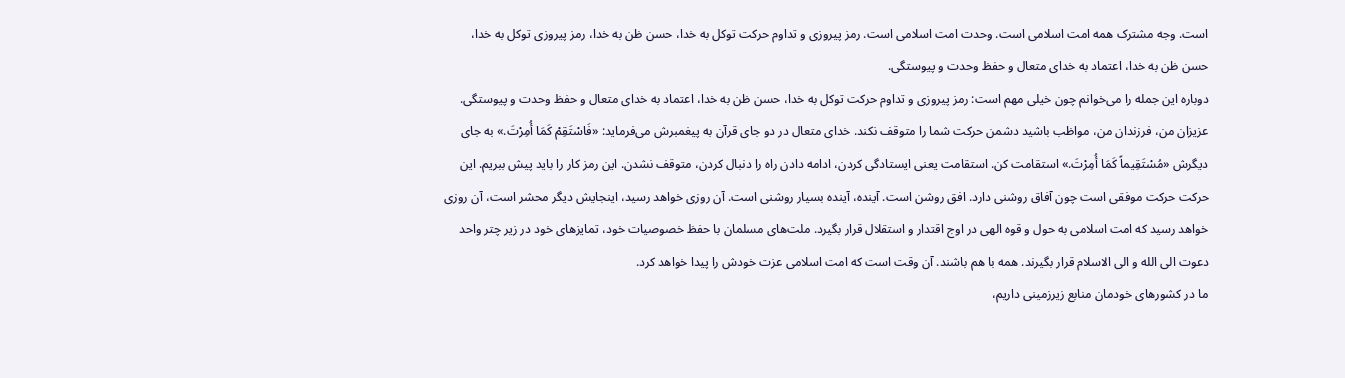است. وجه مشترک همه امت اسلامی است. وحدت امت اسلامی است. رمز پیروزی و تداوم حرکت توکل به خدا، حسن ظن به خدا، رمز پیروزی توکل به خدا، حسن ظن به خدا، اعتماد به خدای متعال و حفظ وحدت و پیوستگی.
دوباره این جمله را می‌خوانم چون خیلی مهم است: رمز پیروزی و تداوم حرکت توکل به خدا، حسن ظن به خدا، اعتماد به خدای متعال و حفظ وحدت و پیوستگی. عزیزان من، فرزندان من، مواظب باشید دشمن حرکت شما را متوقف نکند. خدای متعال در دو جای قرآن به پیغمبرش می‌فرماید: «فَاسْتَقِمْ کَمَا أُمِرْتَ.» به جای دیگرش «مُسْتَقِیماً کَمَا أُمِرْتَ.» استقامت کن. استقامت یعنی ایستادگی کردن، ادامه دادن راه را دنبال کردن، متوقف نشدن. این رمز کار را باید پیش ببریم. این حرکت حرکت موفقی است چون آفاق روشنی دارد. افق روشن است. آینده، آینده بسیار روشنی است. آن روزی خواهد رسید، اینجایش دیگر محشر است، آن روزی خواهد رسید که امت اسلامی به حول و قوه الهی در اوج اقتدار و استقلال قرار بگیرد. ملت‌های مسلمان با حفظ خصوصیات خود، تمایزهای خود در زیر چتر واحد دعوت الی الله و الی الاسلام قرار بگیرند. همه با هم باشند. آن وقت است که امت اسلامی عزت خودش را پیدا خواهد کرد.
ما در کشورهای خودمان منابع زیرزمینی داریم،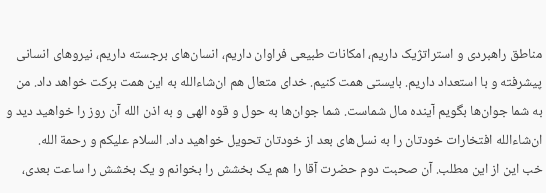مناطق راهبردی و استراتژیک داریم، امکانات طبیعی فراوان داریم، انسان‌های برجسته داریم، نیروهای انسانی پیشرفته و با استعداد داریم. بایستی همت کنیم. خدای متعال هم ان‌شاءالله به این همت برکت خواهد داد. من به شما جوان‌ها بگویم آینده مال شماست. شما جوان‌ها به حول و قوه الهی و به اذن الله آن روز را خواهید دید و ان‌شاءالله افتخارات خودتان را به نسل‌های بعد از خودتان تحویل خواهید داد. السلام علیکم و رحمة الله.
خب این از این مطلب. آن صحبت دوم حضرت آقا را هم یک بخشش را بخوانم و یک بخشش را ساعت بعدی،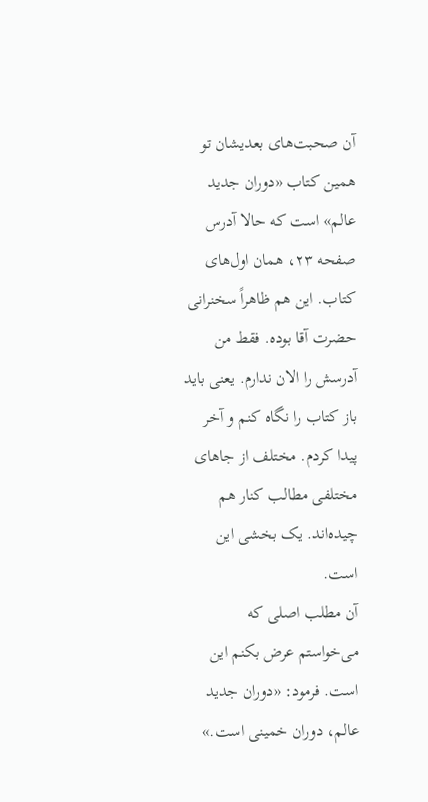آن صحبت‌های بعدیشان تو همین کتاب «دوران جدید عالم» است که حالا آدرس صفحه ۲۳، همان اول‌های کتاب. این هم ظاهراً سخنرانی حضرت آقا بوده. فقط من آدرسش را الان ندارم. یعنی باید باز کتاب را نگاه کنم و آخر پیدا کردم. مختلف از جاهای مختلفی مطالب کنار هم چیده‌اند. یک بخشی این است.
آن مطلب اصلی که می‌خواستم عرض بکنم این است. فرمود: «دوران جدید عالم، دوران خمینی است.»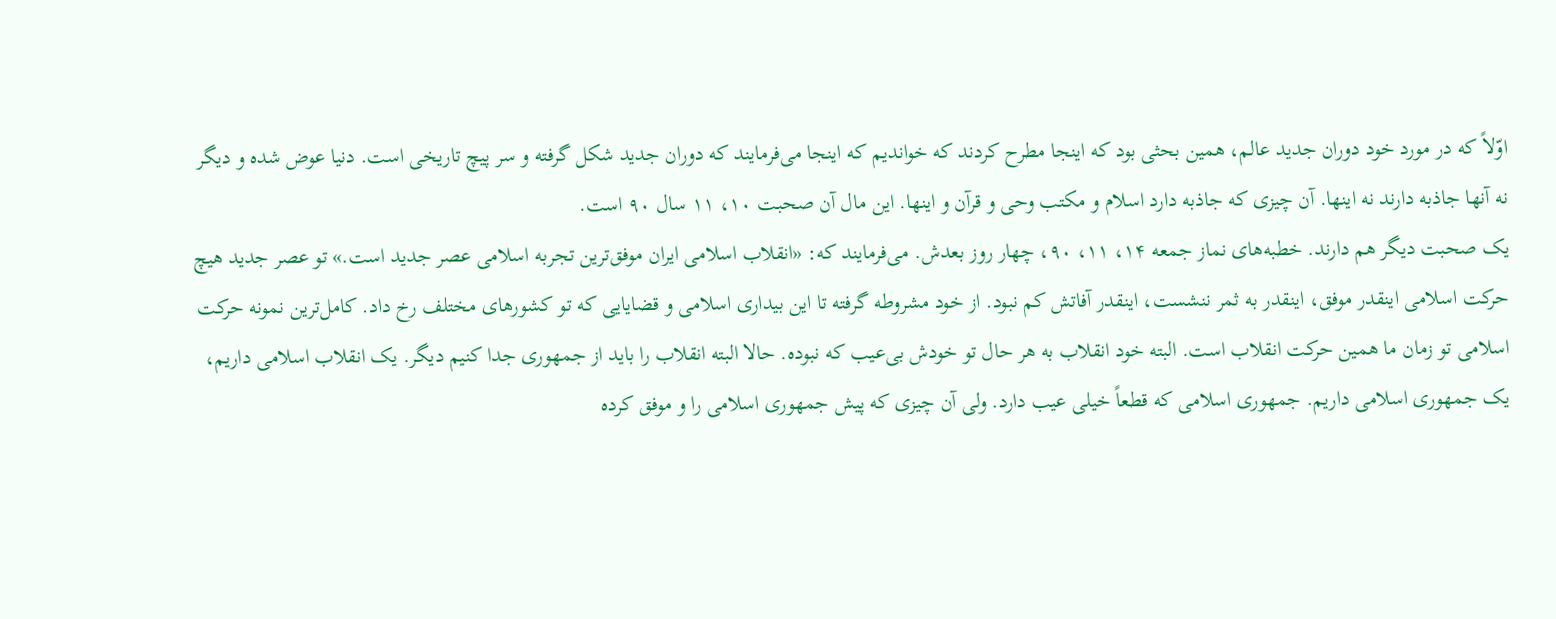اوّلاً که در مورد خود دوران جدید عالم، همین بحثی بود که اینجا مطرح کردند که خواندیم که اینجا می‌فرمایند که دوران جدید شکل گرفته و سر پیچ تاریخی است. دنیا عوض شده و دیگر نه آنها جاذبه دارند نه اینها. آن چیزی که جاذبه دارد اسلام و مکتب وحی و قرآن و اینها. این مال آن صحبت ۱۰، ۱۱ سال ۹۰ است.
یک صحبت دیگر هم دارند. خطبه‌های نماز جمعه ۱۴، ۱۱، ۹۰، چهار روز بعدش. می‌فرمایند که: «انقلاب اسلامی ایران موفق‌ترین تجربه اسلامی عصر جدید است.» تو عصر جدید هیچ حرکت اسلامی اینقدر موفق، اینقدر به ثمر ننشست، اینقدر آفاتش کم نبود. از خود مشروطه گرفته تا این بیداری اسلامی و قضایایی که تو کشورهای مختلف رخ داد. کامل‌ترین نمونه حرکت اسلامی تو زمان ما همین حرکت انقلاب است. البته خود انقلاب به هر حال تو خودش بی‌عیب که نبوده. حالا البته انقلاب را باید از جمهوری جدا کنیم دیگر. یک انقلاب اسلامی داریم، یک جمهوری اسلامی داریم. جمهوری اسلامی که قطعاً خیلی عیب دارد. ولی آن چیزی که پیش جمهوری اسلامی را و موفق کرده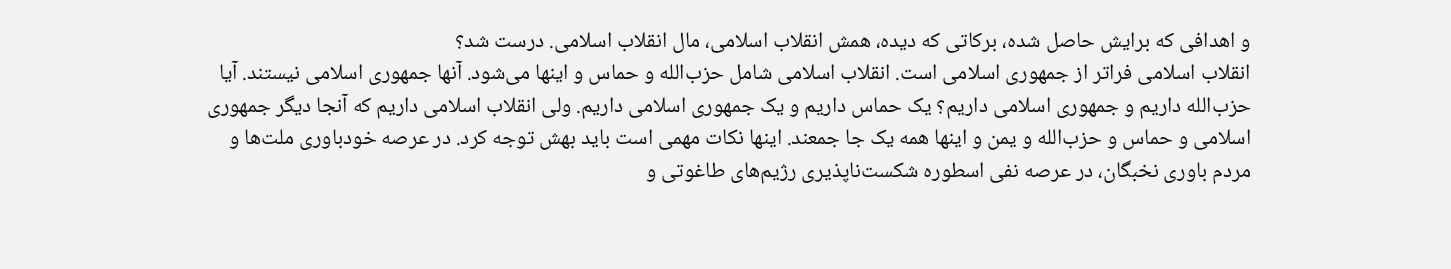و اهدافی که برایش حاصل شده، برکاتی که دیده، همش انقلاب اسلامی، مال انقلاب اسلامی. درست شد؟
انقلاب اسلامی فراتر از جمهوری اسلامی است. انقلاب اسلامی شامل حزب‌الله و حماس و اینها می‌شود. آنها جمهوری اسلامی نیستند. آیا حزب‌الله داریم و جمهوری اسلامی داریم؟ یک حماس داریم و یک جمهوری اسلامی داریم. ولی انقلاب اسلامی داریم که آنجا دیگر جمهوری اسلامی و حماس و حزب‌الله و یمن و اینها همه یک جا جمعند. اینها نکات مهمی است باید بهش توجه کرد. در عرصه خودباوری ملت‌ها و مردم باوری نخبگان، در عرصه نفی اسطوره شکست‌ناپذیری رژیم‌های طاغوتی و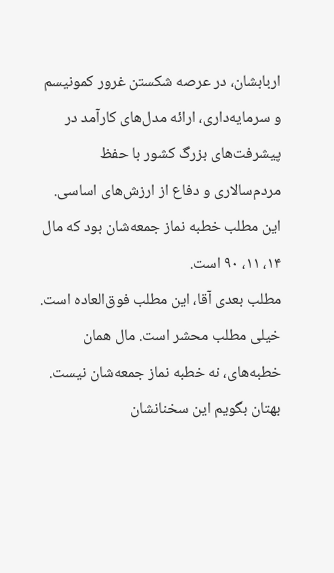اربابشان، در عرصه شکستن غرور کمونیسم و سرمایه‌داری، ارائه مدل‌های کارآمد در پیشرفت‌های بزرگ کشور با حفظ مردم‌سالاری و دفاع از ارزش‌های اساسی. این مطلب خطبه نماز جمعه‌شان بود که مال ۱۴، ۱۱، ۹۰ است.
مطلب بعدی آقا، این مطلب فوق‌العاده است. خیلی مطلب محشر است. مال همان خطبه‌های، نه خطبه نماز جمعه‌شان نیست. بهتان بگویم این سخنانشان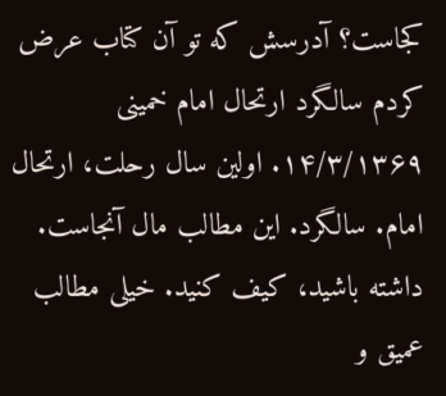کجاست؟ آدرسش که تو آن کتاب عرض کردم سالگرد ارتحال امام خمینی ۱۴/۳/۱۳۶۹. اولین سال رحلت، ارتحال امام. سالگرد. این مطالب مال آنجاست. داشته باشید، کیف کنید. خیلی مطالب عمیق و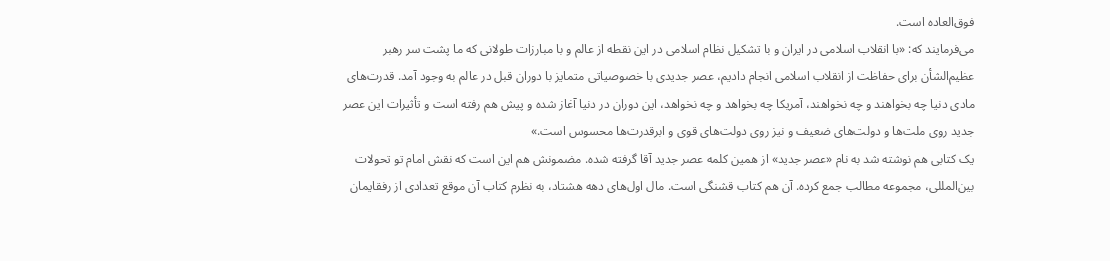فوق‌العاده است.
می‌فرمایند که: «با انقلاب اسلامی در ایران و با تشکیل نظام اسلامی در این نقطه از عالم و با مبارزات طولانی که ما پشت سر رهبر عظیم‌الشأن برای حفاظت از انقلاب اسلامی انجام دادیم، عصر جدیدی با خصوصیاتی متمایز با دوران قبل در عالم به وجود آمد. قدرت‌های مادی دنیا چه بخواهند و چه نخواهند، آمریکا چه بخواهد و چه نخواهد، این دوران در دنیا آغاز شده و پیش هم رفته است و تأثیرات این عصر جدید روی ملت‌ها و دولت‌های ضعیف و نیز روی دولت‌های قوی و ابرقدرت‌ها محسوس است.»
یک کتابی هم نوشته شد به نام «عصر جدید» از همین کلمه عصر جدید آقا گرفته شده. مضمونش هم این است که نقش امام تو تحولات بین‌المللی، مجموعه مطالب جمع کرده. آن هم کتاب قشنگی است. مال اول‌های دهه هشتاد، به نظرم کتاب آن موقع تعدادی از رفقایمان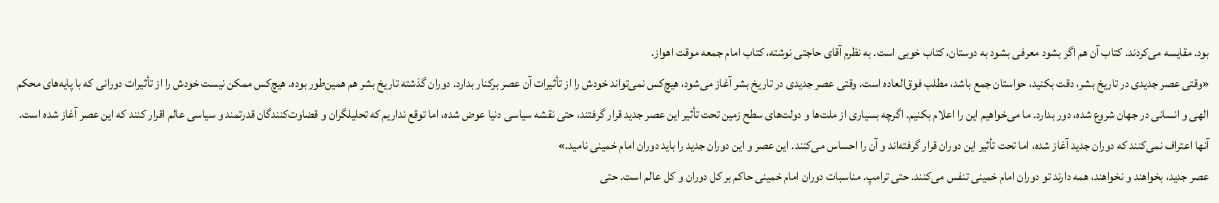بود. مقایسه می‌کردند. کتاب آن هم اگر بشود معرفی بشود به دوستان، کتاب خوبی است. به نظرم آقای حاجتی نوشته، کتاب امام جمعه موقت اهواز.
«وقتی عصر جدیدی در تاریخ بشر، دقت بکنید، حواستان جمع باشد، مطلب فوق‌العاده است. وقتی عصر جدیدی در تاریخ بشر آغاز می‌شود، هیچ‌کس نمی‌تواند خودش را از تأثیرات آن عصر برکنار بدارد. دوران گذشته تاریخ بشر هم همین‌طور بوده. هیچ‌کس ممکن نیست خودش را از تأثیرات دورانی که با پایه‌های محکم الهی و انسانی در جهان شروع شده، دور بدارد. ما می‌خواهیم این را اعلام بکنیم. اگرچه بسیاری از ملت‌ها و دولت‌های سطح زمین تحت تأثیر این عصر جدید قرار گرفتند، حتی نقشه سیاسی دنیا عوض شده، اما توقع نداریم که تحلیلگران و قضاوت‌کنندگان قدرتمند و سیاسی عالم اقرار کنند که این عصر آغاز شده است. آنها اعتراف نمی‌کنند که دوران جدید آغاز شده، اما تحت تأثیر این دوران قرار گرفته‌اند و آن را احساس می‌کنند. این عصر و این دوران جدید را باید دوران امام خمینی نامید.»
عصر جدید، بخواهند و نخواهند، همه دارند تو دوران امام خمینی تنفس می‌کنند. حتی ترامپ. مناسبات دوران امام خمینی حاکم بر کل دوران و کل عالم است. حتی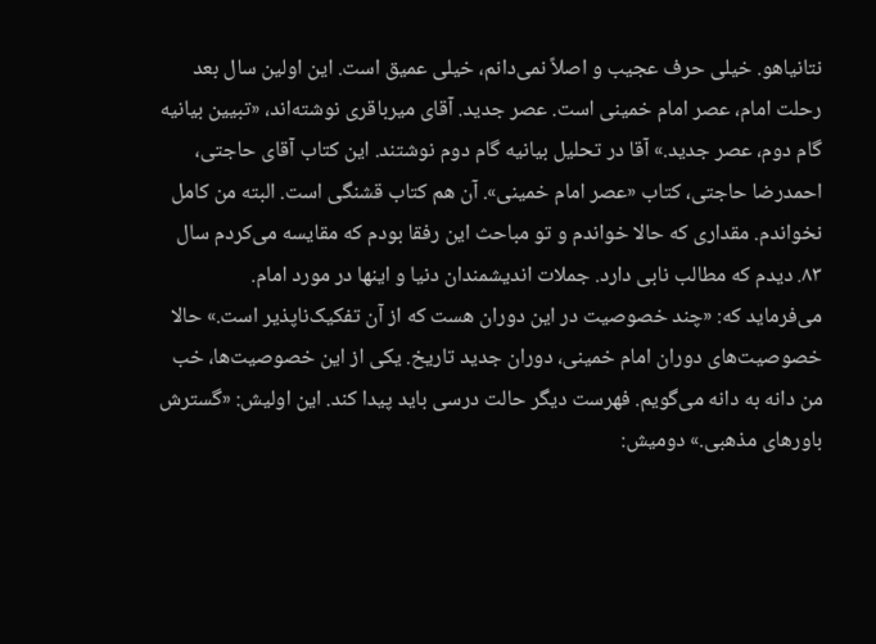نتانیاهو. خیلی حرف عجیب و اصلاً نمی‌دانم، خیلی عمیق است. این اولین سال بعد رحلت امام، عصر امام خمینی است. عصر جدید. آقای میرباقری نوشته‌اند، «تبیین بیانیه گام دوم، عصر جدید.» آقا در تحلیل بیانیه گام دوم نوشتند. این کتاب آقای حاجتی، احمدرضا حاجتی، کتاب «عصر امام خمینی». آن هم کتاب قشنگی است. البته من کامل نخواندم. مقداری که حالا خواندم و تو مباحث این رفقا بودم که مقایسه می‌کردم سال ۸۳. دیدم که مطالب نابی دارد. جملات اندیشمندان دنیا و اینها در مورد امام.
می‌فرماید که: «چند خصوصیت در این دوران هست که از آن تفکیک‌ناپذیر است.» حالا خصوصیت‌های دوران امام خمینی، دوران جدید تاریخ. یکی از این خصوصیت‌ها، خب من دانه به دانه می‌گویم. فهرست دیگر حالت درسی باید پیدا کند. این اولیش: «گسترش باورهای مذهبی.» دومیش: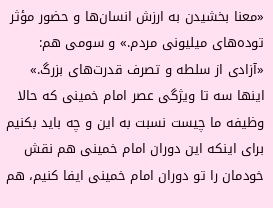«معنا بخشیدن به ارزش انسان‌ها و حضور مؤثر توده‌های میلیونی مردم.» و سومی هم: «آزادی از سلطه و تصرف قدرت‌های بزرگ.» اینها سه تا ویژگی عصر امام خمینی که حالا وظیفه ما چیست نسبت به این و چه باید بکنیم برای اینکه این دوران امام خمینی هم نقش خودمان را تو دوران امام خمینی ایفا کنیم، هم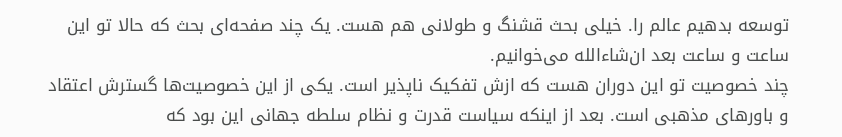توسعه بدهیم عالم را. خیلی بحث قشنگ و طولانی هم هست. یک چند صفحه‌ای بحث که حالا تو این ساعت و ساعت بعد ان‌شاءالله می‌خوانیم.
چند خصوصیت تو این دوران هست که ازش تفکیک‌ ناپذیر است. یکی از این خصوصیت‌ها گسترش اعتقاد و باورهای مذهبی است. بعد از اینکه سیاست قدرت و نظام سلطه جهانی این بود که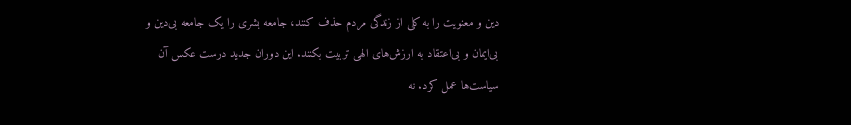دین و معنویت را به کلی از زندگی مردم حذف کنند، جامعه بشری را یک جامعه بی‌دین و بی‌‌ایمان و بی‌اعتقاد به ارزش‌های الهی تربیت بکنند. این دوران جدید درست عکس آن سیاست‌ها عمل کرد. نه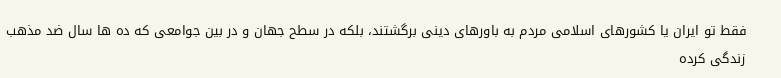فقط تو ایران یا کشورهای اسلامی مردم به باورهای دینی برگشتند، بلکه در سطح جهان و در بین جوامعی که ده ها سال ضد مذهب زندگی کرده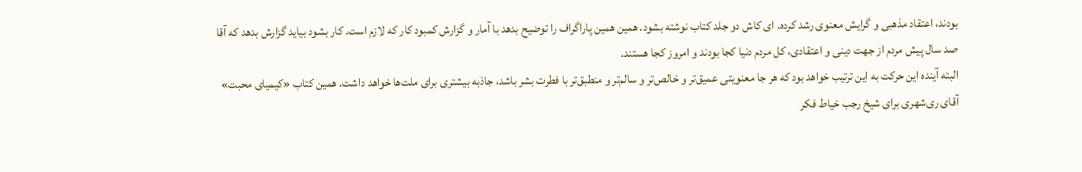بودند، اعتقاد مذهبی و گرایش معنوی رشد کرده. ای کاش دو جلد کتاب نوشته بشود. همین همین پاراگراف را توضیح بدهد با آمار و گزارش کمبود کار که لازم است. کار بشود بیاید گزارش بدهد که آقا صد سال پیش مردم از جهت دینی و اعتقادی، کل مردم دنیا کجا بودند و امروز کجا هستند.
البته آینده این حرکت به این ترتیب خواهد بود که هر جا معنویتی عمیق‌تر و خالص‌تر و سالم‌تر و منطبق‌تر با فطرت بشر باشد، جاذبه بیشتری برای ملت‌ها خواهد داشت. همین کتاب «کیمیای محبت» آقای ری‌شهری برای شیخ رجب خیاط فکر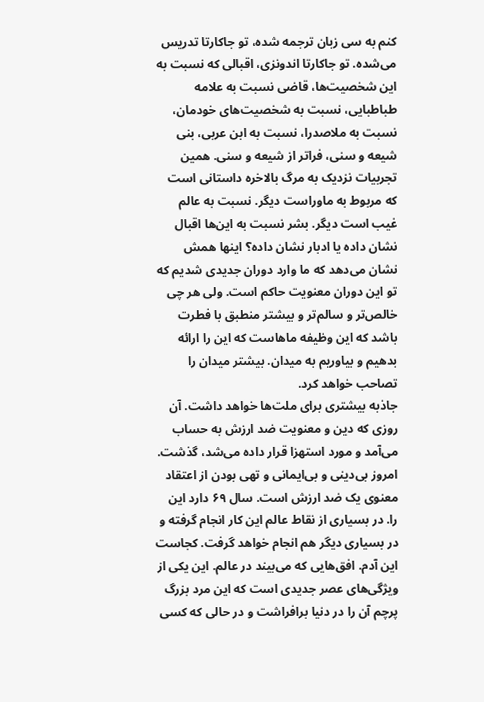کنم به سی زبان ترجمه شده، تو جاکارتا تدریس می‌شده. تو جاکارتا اندونزی، اقبالی که نسبت به این شخصیت‌ها، قاضی نسبت به علامه طباطبایی، نسبت به شخصیت‌های خودمان، نسبت به ملاصدرا، نسبت به ابن عربی، بنی شیعه و سنی، فراتر از شیعه و سنی. همین تجربیات نزدیک به مرگ بالاخره داستانی است که مربوط به ماوراست دیگر. نسبت به عالم غیب است دیگر. بشر نسبت به این‌ها اقبال نشان داده یا ادبار نشان داده؟ اینها همش نشان می‌دهد که ما وارد دوران جدیدی شدیم که تو این دوران معنویت حاکم است. ولی هر چی خالص‌تر و سالم‌تر و بیشتر منطبق با فطرت باشد که این وظیفه ماهاست که این را ارائه بدهیم و بیاوریم به میدان. بیشتر میدان را تصاحب خواهد کرد.
جاذبه بیشتری برای ملت‌ها خواهد داشت. آن روزی که دین و معنویت ضد ارزش به حساب می‌آمد و مورد استهزا قرار داده می‌شد، گذشت. امروز بی‌دینی و بی‌‌ایمانی و تهی بودن از اعتقاد معنوی یک ضد ارزش است. سال ۶۹ دارد این را. در بسیاری از نقاط عالم این کار انجام گرفته و در بسیاری دیگر هم انجام خواهد گرفت. کجاست این آدم. افق‌هایی که می‌بیند در عالم. این یکی از ویژگی‌های عصر جدیدی است که این مرد بزرگ پرچم آن را در دنیا برافراشت و در حالی که کسی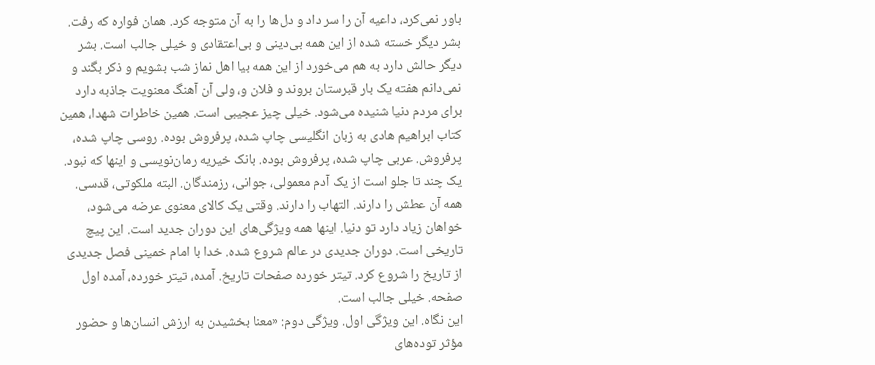باور نمی‌کرد، داعیه آن را سر داد و دل‌ها را به آن متوجه کرد. همان فواره که رفت. بشر دیگر خسته شده از این همه بی‌دینی و بی‌اعتقادی و خیلی جالب است. بشر دیگر حالش دارد به هم می‌خورد از این همه بیا اهل نماز شب بشویم و ذکر بگند و نمی‌دانم هفته یک بار قبرستان بروند و فلان و، ولی آن آهنگ معنویت جاذبه دارد برای مردم دنیا شنیده می‌شود. خیلی چیز عجیبی است. همین خاطرات شهدا، همین کتاب ابراهیم هادی به زبان انگلیسی چاپ شده، پرفروش بوده. روسی چاپ شده، پرفروش. عربی چاپ شده، پرفروش بوده. بانک خیریه رمان‌نویسی و اینها که نبود. یک چند تا جلو است از یک آدم معمولی، جوانی، رزمندگان. البته ملکوتی، قدسی. همه آن عطش را دارند. التهاب را دارند. وقتی یک کالای معنوی عرضه می‌شود، خواهان زیاد دارد تو دنیا. اینها همه ویژگی‌های این دوران جدید است. این پیچ تاریخی است. دوران جدیدی در عالم شروع شده. خدا با امام خمینی فصل جدیدی از تاریخ را شروع کرد. تیتر خورده صفحات تاریخ. آمده، تیتر خورده، آمده اول صفحه. خیلی جالب است.
این نگاه. این ویژگی اول. ویژگی دوم: «معنا بخشیدن به ارزش انسان‌ها و حضور مؤثر توده‌های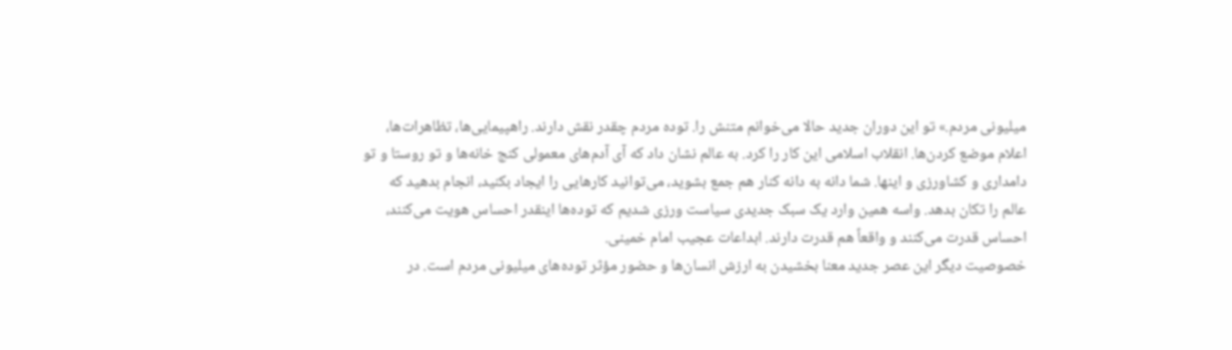میلیونی مردم.» تو این دوران جدید حالا می‌خوانم متنش را. توده مردم چقدر نقش دارند. راهپیمایی‌ها، تظاهرات‌ها، اعلام موضع کردن‌ها. انقلاب اسلامی این کار را کرد. به عالم نشان داد که آی آدم‌های معمولی کنج خانه‌ها و تو روستا و تو دامداری و کشاورزی و اینها. شما دانه به دانه کنار هم جمع بشوید، می‌توانید کارهایی را ایجاد بکنید، انجام بدهید که عالم را تکان بدهد. واسه همین وارد یک سبک جدیدی سیاست‌ ورزی شدیم که توده‌ها اینقدر احساس هویت می‌کنند، احساس قدرت می‌کنند و واقعاً هم قدرت دارند. ابداعات عجیب امام خمینی.
خصوصیت دیگر این عصر جدید معنا بخشیدن به ارزش انسان‌ها و حضور مؤثر توده‌های میلیونی مردم است. در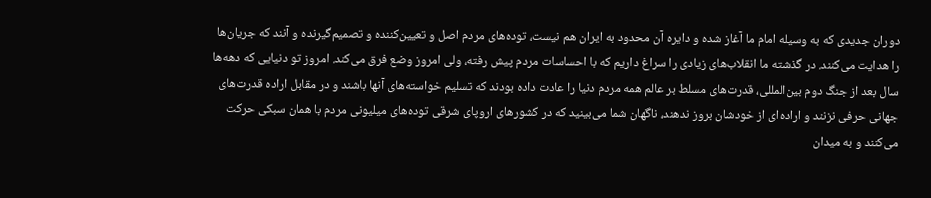دوران جدیدی که به وسیله امام ما آغاز شده و دایره آن محدود به ایران هم نیست، توده‌های مردم اصل و تعیین‌کننده و تصمیم‌گیرنده و آنند که جریان‌ها را هدایت می‌کنند. در گذشته ما انقلاب‌های زیادی را سراغ داریم که با احساسات مردم پیش رفته، ولی امروز وضع فرق می‌کند. امروز تو دنیایی که دهه‌ها سال بعد از جنگ دوم بین‌المللی، قدرت‌های مسلط بر عالم همه مردم دنیا را عادت داده بودند که تسلیم خواسته‌های آنها باشند و در مقابل اراده قدرت‌های جهانی حرفی نزنند و اراده‌ای از خودشان بروز ندهند، ناگهان شما می‌بینید که در کشورهای اروپای شرقی توده‌های میلیونی مردم با همان سبکی حرکت می‌کنند و به میدان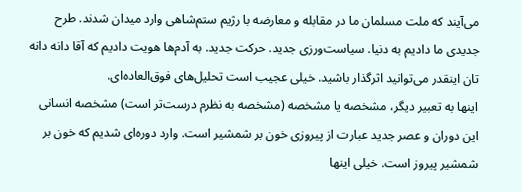می‌آیند که ملت مسلمان ما در مقابله و معارضه با رژیم ستم‌شاهی وارد میدان شدند. طرح جدیدی ما دادیم به دنیا. سیاست‌ورزی جدید. حرکت جدید. به آدم‌ها هویت دادیم که آقا دانه دانه تان اینقدر می‌توانید اثرگذار باشید. خیلی عجیب است تحلیل‌های فوق‌العاده‌ای.
اینها به تعبیر دیگر، مشخصه یا مشخصه (مشخصه به نظرم درست‌تر است) مشخصه انسانی این دوران و عصر جدید عبارت از پیروزی خون بر شمشیر است. وارد دوره‌ای شدیم که خون بر شمشیر پیروز است. خیلی اینها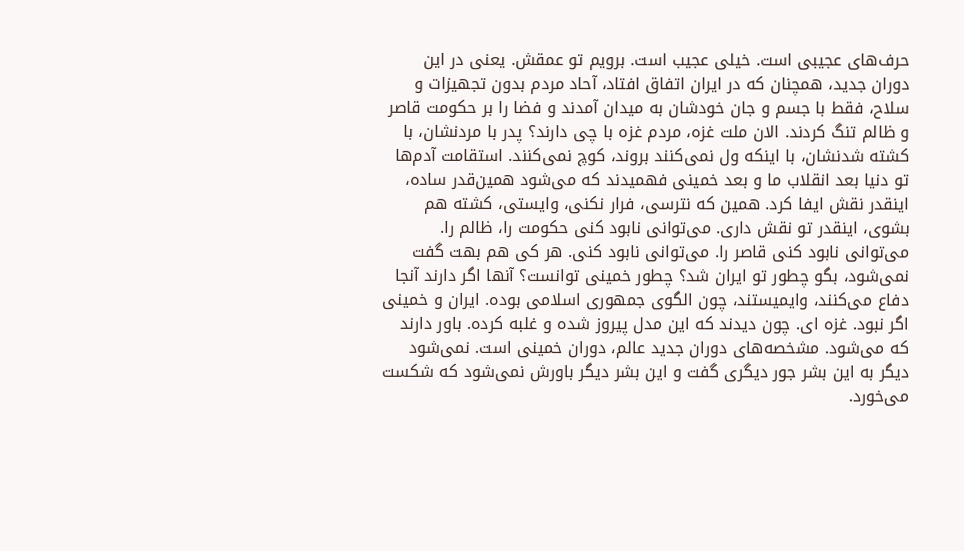حرف‌های عجیبی است. خیلی عجیب است. برویم تو عمقش. یعنی در این دوران جدید، همچنان که در ایران اتفاق افتاد، آحاد مردم بدون تجهیزات و سلاح، فقط با جسم و جان خودشان به میدان آمدند و فضا را بر حکومت قاصر و ظالم تنگ کردند. الان ملت غزه، مردم غزه با چی دارند؟ پدر با مردنشان، با کشته شدنشان، با اینکه ول نمی‌کنند بروند، کوچ نمی‌کنند. استقامت آدم‌ها تو دنیا بعد انقلاب ما و بعد خمینی فهمیدند که می‌شود همین‌قدر ساده، اینقدر نقش ایفا کرد. همین که نترسی، فرار نکنی، وایستی، کشته هم بشوی، اینقدر تو نقش داری. می‌توانی نابود کنی حکومت را، ظالم را. می‌توانی نابود کنی قاصر را. می‌توانی نابود کنی. هر کی هم بهت گفت نمی‌شود، بگو چطور تو ایران شد؟ چطور خمینی توانست؟ آنها اگر دارند آنجا دفاع می‌کنند، وایمیستند، چون الگوی جمهوری اسلامی بوده. ایران و خمینی اگر نبود. غزه ای. چون دیدند که این مدل پیروز شده و غلبه کرده. باور دارند که می‌شود. مشخصه‌های دوران جدید عالم، دوران خمینی است. نمی‌شود دیگر به این بشر جور دیگری گفت و این بشر دیگر باورش نمی‌شود که شکست می‌خورد.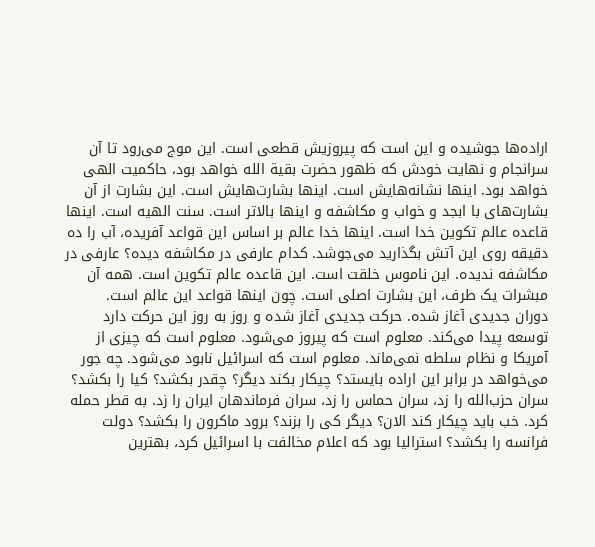اراده‌ها جوشیده و این است که پیروزیش قطعی است. این موج می‌رود تا آن سرانجام و نهایت خودش که ظهور حضرت بقیة الله خواهد بود، حاکمیت الهی خواهد بود. اینها نشانه‌هایش است. اینها بشارت‌هایش است. این بشارت از آن بشارت‌های با ابجد و خواب و مکاشفه و اینها بالاتر است. سنت الهیه است. اینها قاعده عالم تکوین خدا است. اینها خدا عالم بر اساس این قواعد آفریده، آب را ده دقیقه روی این آتش بگذارید می‌جوشد. کدام عارفی در مکاشفه دیده؟ عارفی در مکاشفه ندیده. این ناموس خلقت است. این قاعده عالم تکوین است. همه آن مبشرات یک طرف، این بشارت اصلی است. چون اینها قواعد این عالم است.
دوران جدیدی آغاز شده. حرکت جدیدی آغاز شده و روز به روز این حرکت دارد توسعه پیدا می‌کند. معلوم است که پیروز می‌شود. معلوم است که چیزی از آمریکا و نظام سلطه نمی‌ماند. معلوم است که اسرائیل نابود می‌شود. چه جور می‌خواهد در برابر این اراده بایستد؟ چیکار بکند دیگر؟ چقدر بکشد؟ کیا را بکشد؟ سران حزب‌الله را زد، سران حماس را زد، سران فرماندهان ایران را زد. به قطر حمله کرد. خب باید چیکار کند الان؟ دیگر کی را بزند؟ برود ماکرون را بکشد؟ دولت فرانسه را بکشد؟ استرالیا بود که اعلام مخالفت با اسرائیل کرد، بهترین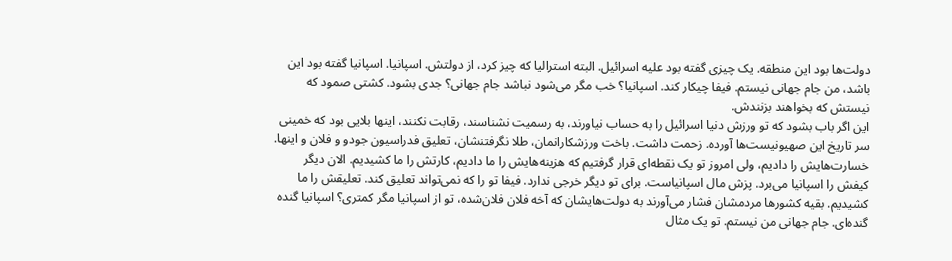دولت‌ها بود این منطقه. یک چیزی گفته بود علیه اسرائیل. البته استرالیا که چیز کرد، از دولتش. اسپانیا. اسپانیا گفته بود این باشد، من جام جهانی نیستم. فیفا چیکار کند. اسپانیا؟ خب مگر می‌شود نباشد جام جهانی؟ جدی بشود. کشتی صمود که نیستش که بخواهند بزنندش.
این اگر باب بشود که تو ورزش دنیا اسرائیل را به حساب نیاورند، به رسمیت نشناسند، رقابت نکنند، اینها بلایی بود که خمینی سر تاریخ این صهیونیست‌ها آورده. زحمت داشت. باخت ورزشکارانمان، طلا نگرفتنشان، تعلیق فدراسیون جودو و فلان و اینها. خسارت‌هایش را دادیم، ولی امروز تو یک نقطه‌ای قرار گرفتیم که هزینه‌هایش را ما دادیم، کارتش را ما کشیدیم. الان دیگر کیفش را اسپانیا می‌برد. پزش مال اسپانیاست. برای تو دیگر خرجی ندارد. فیفا تو را که نمی‌تواند تعلیق کند. تعلیقش را ما کشیدیم. بقیه کشورها مردمشان فشار می‌آورند به دولت‌هایشان که آخه فلان فلان‌شده، تو از اسپانیا مگر کمتری؟ اسپانیا گنده گنده‌ای. جام جهانی من نیستم. تو یک مثال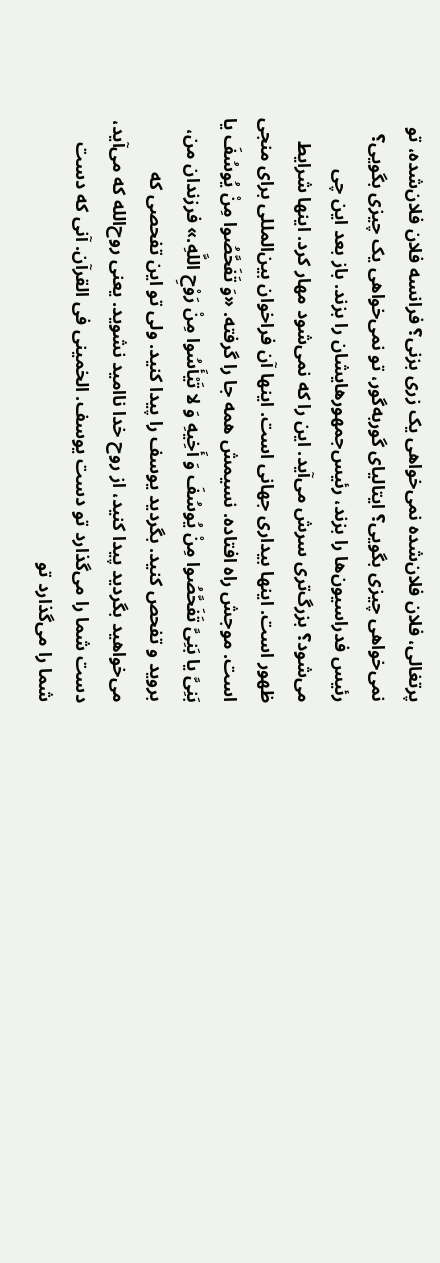پرتغالی، فلان فلان‌شده نمی‌خواهی یک زری بزنی؟ فرانسه فلان فلان‌شده، تو نمی‌خواهی چیزی بگویی؟ ایتالیای گوربه‌گور، تو نمی‌خواهی یک چیزی بگویی؟ رئیس فدراسیون‌ها را بزند، رئیس‌جمهورهایشان را بزند. باز بعد این چی می‌شود؟ بزرگ‌تری سرش می‌آید. این را که نمی‌شود مهار کرد. اینها شرایط ظهور است. اینها بیداری جهانی است. اینها آن فراخوان بین‌المللی برای منجی است. موجش راه افتاده. نسیمش همه جا را گرفته. «وَ تَفَحَّصُوا مِنْ یُوسُفَ یا بَنِیَّ یا بَنِیَّ تَفَحَّصُوا مِنْ یُوسُفَ وَ أَخِیهِ وَ لا تَیْأَسُوا مِنْ رَوْحِ اللَّهِ.» فرزندان من، بروید و تفحص کنید. بگردید یوسف را پیدا کنید. ولی تو این تفحصی که می‌خواهید بگردید پیدا کنید، از روح خدا ناامید نشوید. یعنی روح‌الله که می‌آید، دست شما را می‌گذارد تو دست یوسف. الخمینی فی القرآن. آنی که دست شما را می‌گذارد تو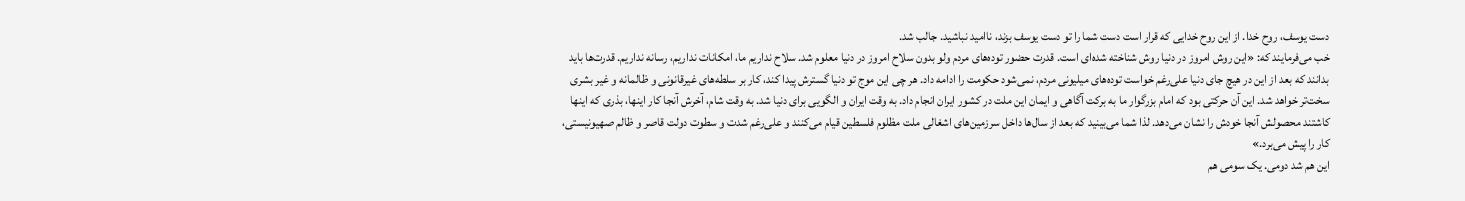دست یوسف، روح خدا. از این روح خدایی که قرار است دست شما را تو دست یوسف بزند، ناامید نباشید. جالب شد.
خب می‌فرمایند که: «این روش امروز در دنیا روش شناخته شده‌ای است. قدرت حضور توده‌های مردم ولو بدون سلاح امروز در دنیا معلوم شد. سلاح نداریم ما، امکانات نداریم، رسانه نداریم. قدرت‌ها باید بدانند که بعد از این در هیچ جای دنیا علی‌رغم خواست توده‌های میلیونی مردم، نمی‌شود حکومت را ادامه داد. هر چی این موج تو دنیا گسترش پیدا کند، کار بر سلطه‌های غیرقانونی و ظالمانه و غیر بشری سخت‌تر خواهد شد. این آن حرکتی بود که امام بزرگوار ما به برکت آگاهی و ایمان این ملت در کشور ایران انجام داد. به وقت ایران و الگویی برای دنیا شد. به وقت شام، آخرش آنجا کار اینها، بذری که اینها کاشتند محصولش آنجا خودش را نشان می‌دهد. لذا شما می‌بینید که بعد از سال‌ها داخل سرزمین‌های اشغالی ملت مظلوم فلسطین قیام می‌کنند و علی‌رغم شدت و سطوت دولت قاصر و ظالم صهیونیستی، کار را پیش می‌برد.»
این هم شد دومی. یک سومی هم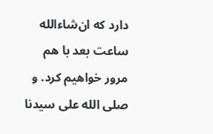دارد که ان‌شاءالله ساعت بعد با هم مرور خواهیم کرد. و صلی الله علی سیدنا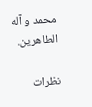محمد و آله الطاهرین.

نظرات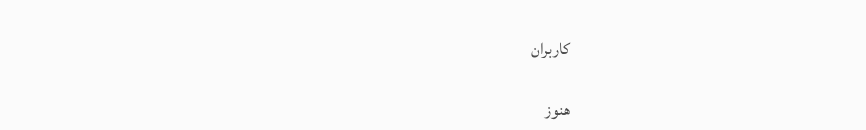کاربران

هنوز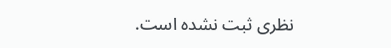نظری ثبت نشده است.